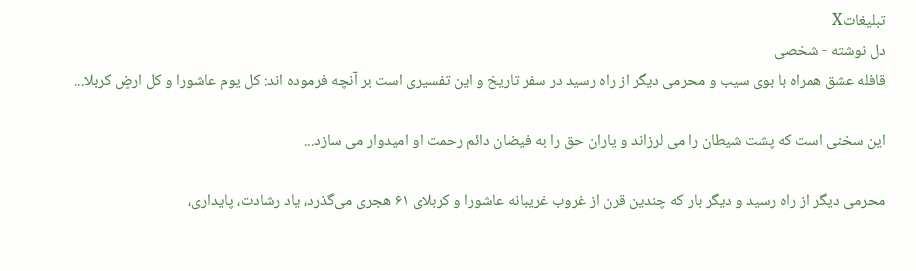تبليغاتX
دل نوشته - شخصی
قافله عشق همراه با بوی سیب و محرمی دیگر از راه رسید در سفر تاریخ و این تفسیری است بر آنچه فرموده اند: کل یوم عاشورا و کل ارضٍ کربلا...

این سخنی است که پشت شیطان را می لرزاند و یاران حق را به فیضان دائم رحمت او امیدوار می سازد...

محرمی دیگر از راه رسید و دیگر بار که چندین قرن از غروب غریبانه عاشورا و كربلای ۶۱ هجری می‌گذرد، یاد رشادت، پایداری،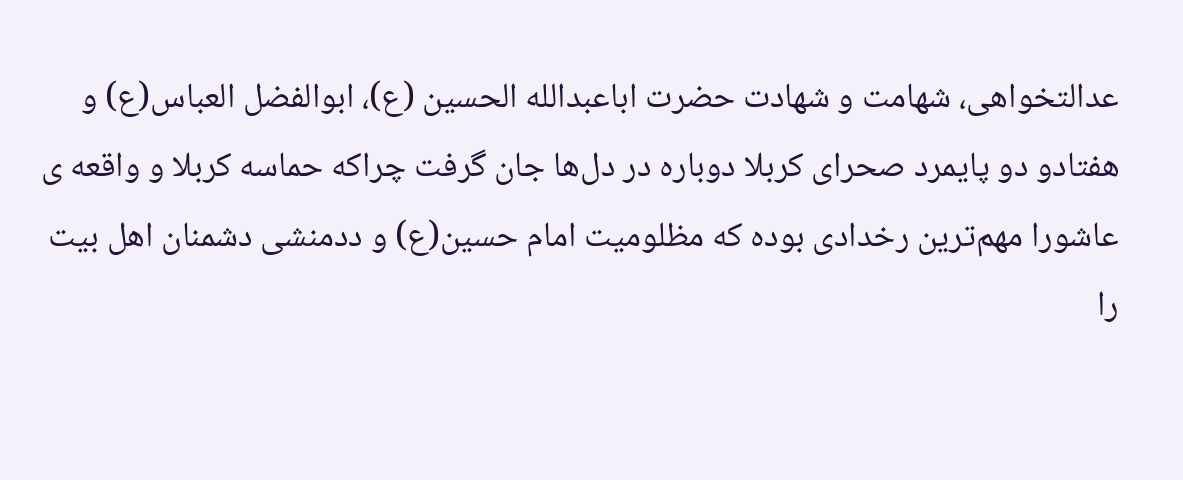عدالتخواهی، شهامت و شهادت حضرت اباعبدالله الحسین (ع)، ابوالفضل العباس(ع) و هفتادو دو پایمرد صحرای کربلا دوباره در دل‌ها جان گرفت چراكه حماسه كربلا و واقعه ی عاشورا مهم‌ترین رخدادی بوده كه مظلومیت امام حسین(ع) و ددمنشی دشمنان اهل بیت را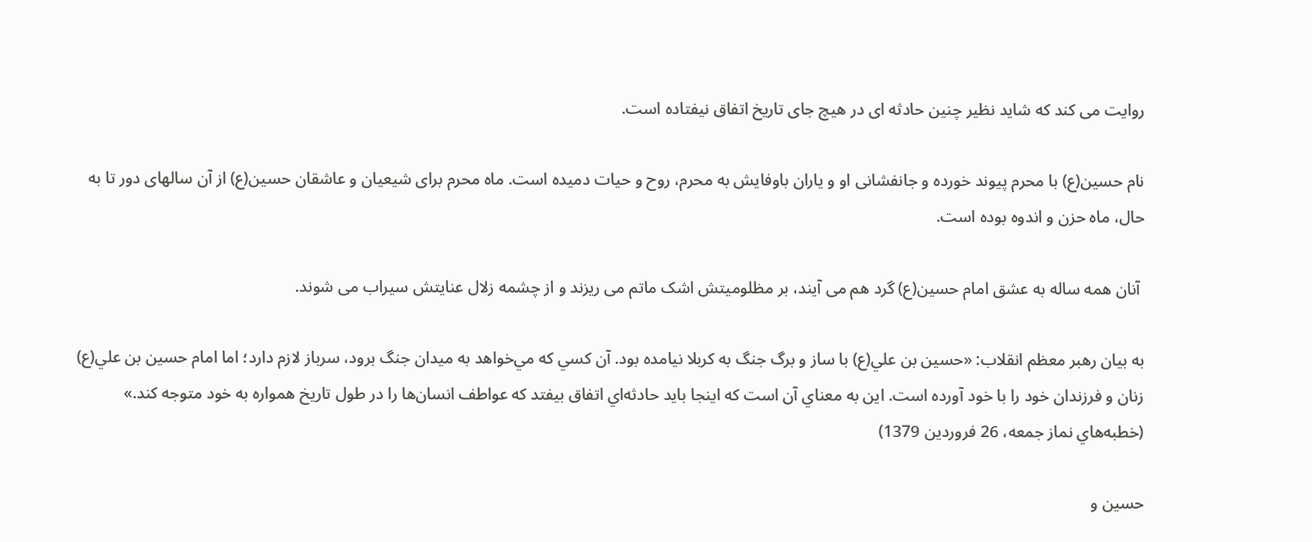روایت می کند که شاید نظیر چنین حادثه ای در هیچ جای تاریخ اتفاق نیفتاده است.

نام حسین(ع) با محرم پیوند خورده و جانفشانی او و یاران باوفایش به محرم، روح و حیات دمیده است. ماه محرم برای شیعیان و عاشقان حسین(ع) از آن سالهای دور تا به حال، ماه حزن و اندوه بوده است.

 آنان همه ساله به عشق امام حسین(ع) گرد هم می آیند، بر مظلومیتش اشک ماتم می ریزند و از چشمه زلال عنایتش سیراب می شوند.

به بيان رهبر معظم انقلاب: «حسين‌ بن علي(ع) با ساز و برگ جنگ به كربلا نيامده بود. آن كسي كه مي‌خواهد به ميدان جنگ برود، سرباز لازم دارد؛ اما امام حسين بن علي(ع) زنان و فرزندان خود را با خود آورده است. اين به معناي آن است كه اينجا بايد حادثه‌اي اتفاق بيفتد كه عواطف انسان‌ها را در طول تاريخ همواره به خود متوجه كند.» (خطبه‌هاي نماز جمعه، 26 فروردين 1379)

حسين و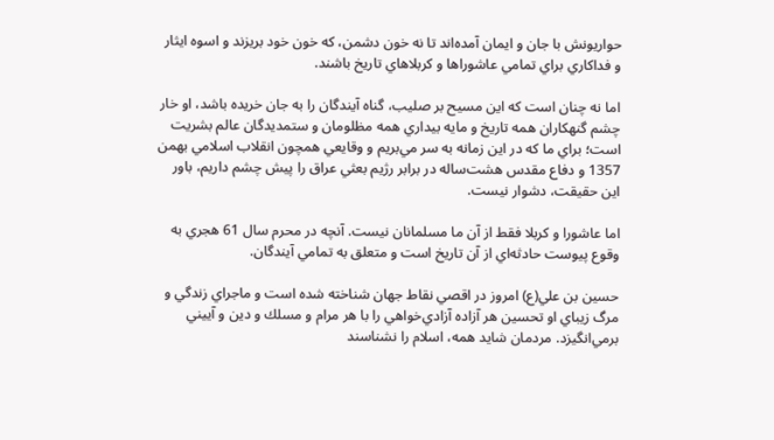حواريونش با جان و ايمان آمده‌اند تا نه خون دشمن، كه خون خود بريزند و اسوه‌ ايثار و فداكاري براي تمامي عاشوراها و كربلاهاي تاريخ باشند.

اما نه چنان است كه اين مسيح بر صليب، گناه آيندگان را به جان خريده باشد، او خار چشم گنهكاران همه تاريخ و مايه‌ بيداري همه‌ مظلومان و ستمديدگان عالم بشريت است؛ براي ما كه در اين زمانه به سر مي‌بريم و وقايعي همچون انقلاب اسلامي بهمن 1357 و دفاع مقدس هشت‌ساله در برابر رژيم بعثي عراق را پيش چشم داريم، باور اين حقيقت، دشوار نيست.

اما عاشورا و كربلا فقط از آن ما مسلمانان نيست. آنچه در محرم سال 61 هجري به وقوع پيوست حادثه‌اي از آن تاريخ است و متعلق به تمامي آيندگان.

حسين بن علي(ع) امروز در اقصي نقاط جهان شناخته شده است و ماجراي زندگي و مرگ زيباي او تحسين هر آزاده‌ آزادي‌خواهي را با هر مرام و مسلك و دين و آييني برمي‌انگيزد. مردمان شايد همه، اسلام را نشناسند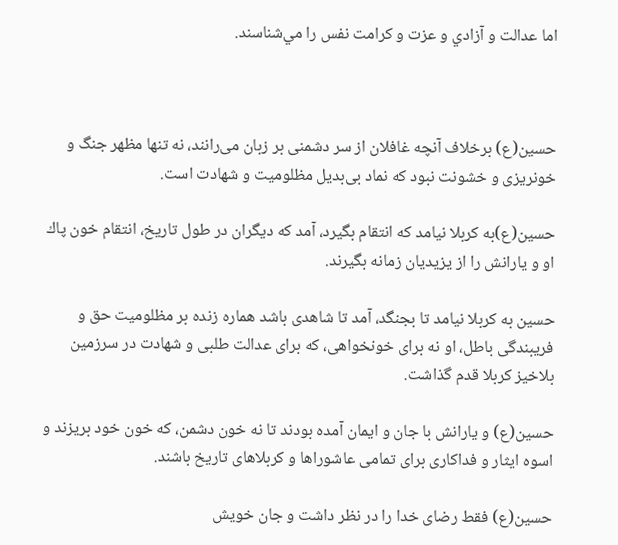اما عدالت و آزادي و عزت و كرامت نفس را مي‌شناسند.



حسین(ع) برخلاف آنچه غافلان از سر دشمنی بر زبان می‌رانند، نه تنها مظهر جنگ و خونریزی و خشونت نبود كه نماد بی‌بدیل مظلومیت و شهادت است.

حسین(ع)به كربلا نیامد كه انتقام بگیرد، آمد كه دیگران در طول تاریخ، انتقام خون پاك او و یارانش را از یزیدیان زمانه بگیرند.

حسین به كربلا نیامد تا بجنگد، آمد تا شاهدی باشد هماره زنده بر مظلومیت حق و فریبندگی باطل، او نه برای خونخواهی، كه برای عدالت طلبی و شهادت در سرزمین بلاخیز کربلا قدم گذاشت.

حسین(ع) و یارانش با جان و ایمان آمده‌ بودند تا نه خون دشمن، كه خون خود بریزند و اسوه‌ ایثار و فداكاری برای تمامی عاشوراها و كربلاهای تاریخ باشند.

حسین(ع) فقط رضای خدا را در نظر داشت و جان خویش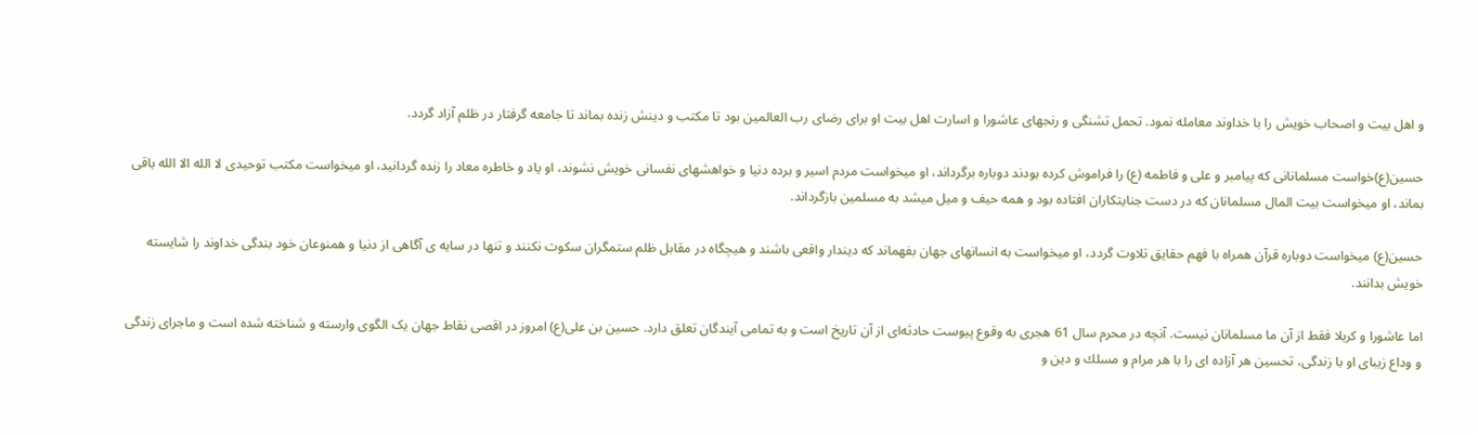و اهل بیت و اصحاب خویش را با خداوند معامله نمود. تحمل تشنگی و رنجهای عاشورا و اسارت اهل بیت او برای رضای رب العالمین بود تا مکتب و دینش زنده بماند تا جامعه گرفتار در ظلم آزاد گردد.

حسین(ع)خواست مسلمانانی که پیامبر و علی و فاطمه (ع) را فراموش کرده بودند دوباره برگرداند، او میخواست مردم اسیر و برده دنیا و خواهشهای نفسانی خویش نشوند، او یاد و خاطره معاد را زنده گردانید، او میخواست مکتب توحیدی لا الله الا الله باقی بماند، او میخواست بیت المال مسلمانان که در دست جنایتکاران افتاده بود و همه حیف و میل میشد به مسلمین بازگرداند.

حسین(ع) میخواست دوباره قرآن همراه با فهم حقایق تلاوت گردد، او میخواست به انسانهای جهان بفهماند که دیندار واقعی باشند و هیچگاه در مقابل ظلم ستمگران سکوت نکنند و تنها در سایه ی آگاهی از دنیا و همنوعان خود بندگی خداوند را شایسته خویش بدانند.

اما عاشورا و كربلا فقط از آن ما مسلمانان نیست. آنچه در محرم سال 61 هجری به وقوع پیوست حادثه‌ای از آن تاریخ است و به تمامی آیندگان تعلق دارد. حسین بن علی(ع) امروز در اقصی نقاط جهان یک الگوی وارسته و شناخته شده است و ماجرای زندگی و وداع زیبای او با زندگی، تحسین هر آزاده‌ ای را با هر مرام و مسلك و دین و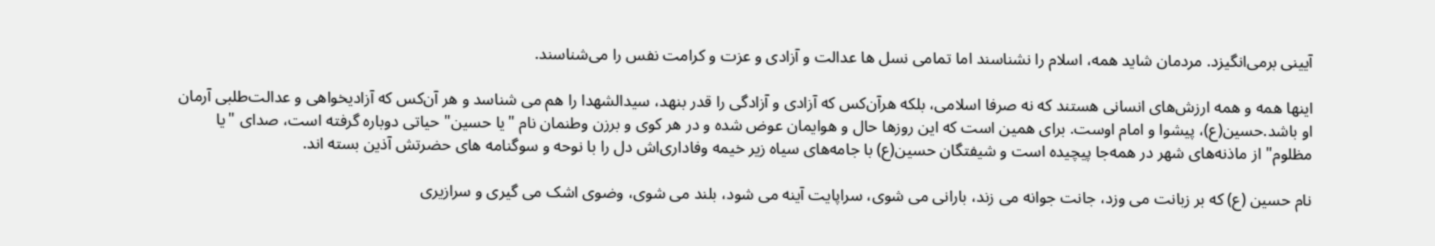آیینی برمی‌انگیزد. مردمان شاید همه، اسلام را نشناسند اما تمامی نسل ها عدالت و آزادی و عزت و كرامت نفس را می‌شناسند.

اینها همه و همه ارزش‌های انسانی هستند که نه صرفا اسلامی، بلکه هرآن‌كس كه آزادی و آزادگی را قدر بنهد، سیدالشهدا را هم می شناسد و هر آن‌كس كه آزادیخواهی و عدالت‌طلبی آرمان او باشد.حسین(ع)، پیشوا و امام اوست. برای همین است که این روزها حال و هوایمان عوض شده و در هر کوی و برزن وطنمان نام "یا حسین" حیاتی دوباره گرفته است، صدای "یا مظلوم" از ماذنه‌های شهر در همه‌جا پیچیده است و شیفتگان حسین(ع) با جامه‌های سیاه زیر خیمه وفاداری‌اش دل را با نوحه و سوگنامه های حضرتش آذین بسته اند.

نام حسین (ع) که بر زبانت می وزد، جانت جوانه می زند، بارانی می شوی، سراپایت آینه می شود، بلند می شوی، وضوی اشک می گیری و سرازیری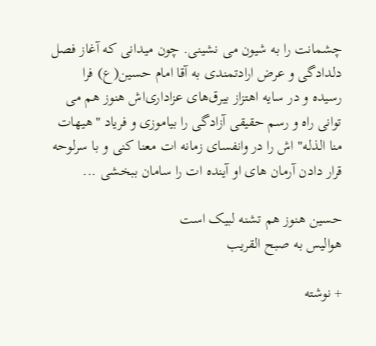چشمانت را به شیون می نشینی. چون میدانی که آغاز فصل دلدادگی و عرض ارادتمندی به آقا امام حسین(ع) فرا رسیده و در سایه اهتزاز بیرق‌های عزاداری‌اش هنوز هم می توانی راه و رسم حقیقی آزادگی را بیاموزی و فریاد "هیهات منا الذله" اش را در وانفسای زمانه ات معنا کنی و با سرلوحه قرار دادن آرمان های او آینده ات را سامان ببخشی ...

حسین هنوز هم تشنه لبیک است
هوالیس به صبح القریب

+ نوشته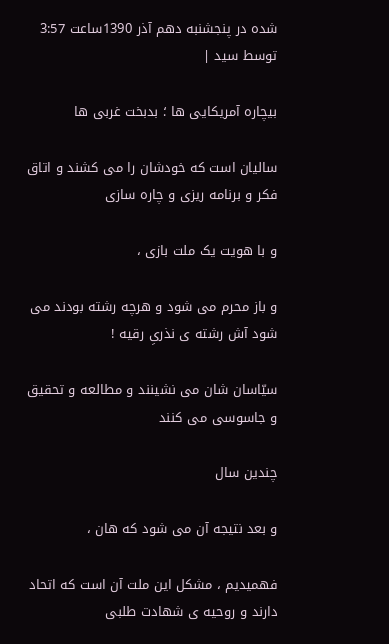شده در پنجشنبه دهم آذر 1390ساعت 3:57 توسط سید |

بیچاره آمریکایی ها ؛ بدبخت غربی ها

سالیان است که خودشان را می کشند و اتاق فکر و برنامه ریزی و چاره سازی

و با هویت یک ملت بازی ،

و باز محرم می شود و هرچه رشته بودند می شود آش رشته ی نذریِ رقیه !

سیّاسان شان می نشینند و مطالعه و تحقیق و جاسوسی می کنند

چندین سال

و بعد نتیجه آن می شود که هان ،

فهمیدیم ، مشکل این ملت آن است که اتحاد دارند و روحیه ی شهادت طلبی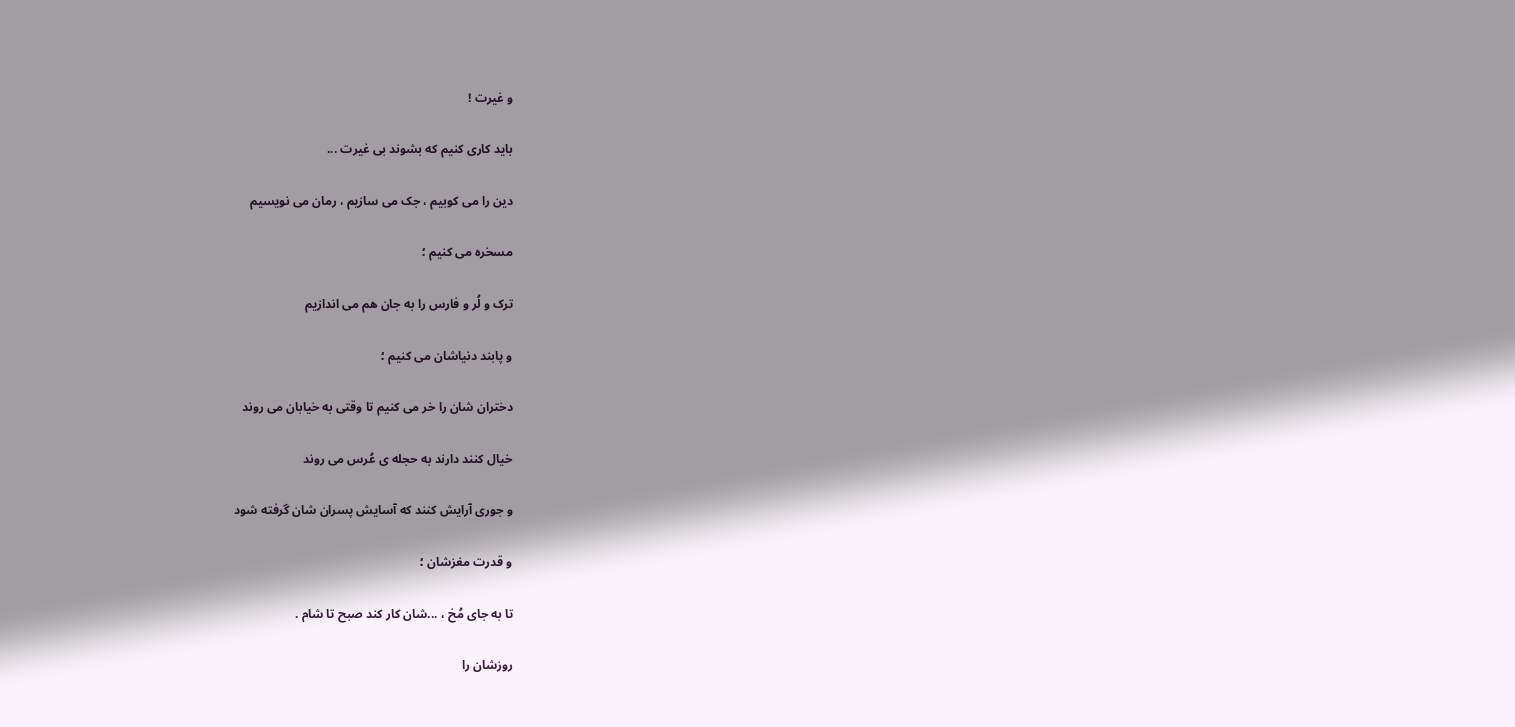و غیرت !

باید کاری کنیم که بشوند بی غیرت ...

دین را می کوبیم ، جک می سازیم ، رمان می نویسیم

مسخره می کنیم ؛

ترک و لُر و فارس را به جان هم می اندازیم

و پابند دنیاشان می کنیم ؛

دختران شان را خر می کنیم تا وقتی به خیابان می روند

خیال کنند دارند به حجله ی عُرس می روند

و جوری آرایش کنند که آسایش پسران شان گرفته شود

و قدرت مغزشان ؛

تا به جای مُخ ، ...شان کار کند صبح تا شام .

روزشان را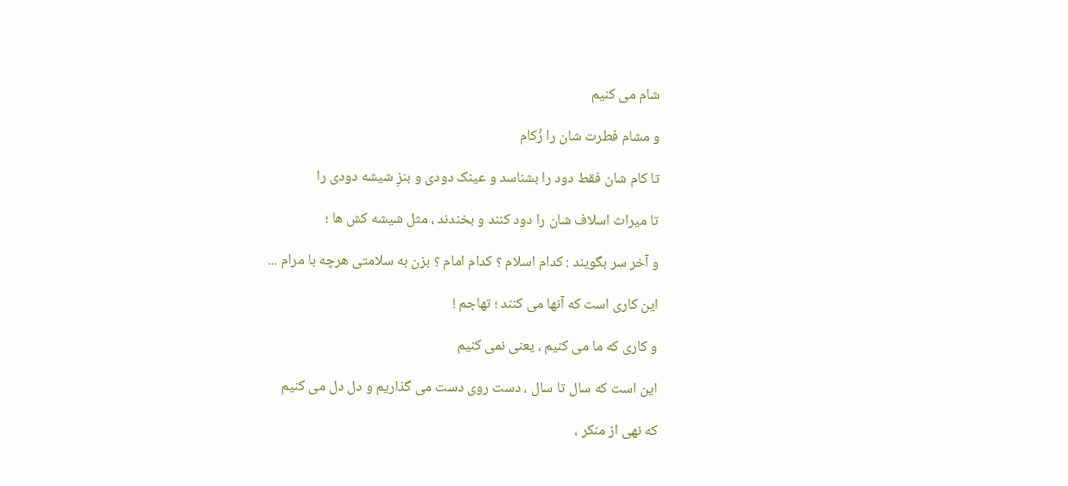شام می کنیم

و مشام فطرت شان را زُکام

تا کام شان فقط دود را بشناسد و عینک دودی و بنزِ شیشه دودی را

تا میراث اسلاف شان را دود کنند و بخندند ، مثل شیشه کش ها ؛

و آخر سر بگویند : کدام اسلام ؟ کدام امام ؟ بزن به سلامتی هرچه با مرام ...

این کاری است که آنها می کنند ؛ تهاجم !

و کاری که ما می کنیم ، یعنی نمی کنیم

این است که سال تا سال ، دست روی دست می گذاریم و دل دل می کنیم

که نهی از منکر ،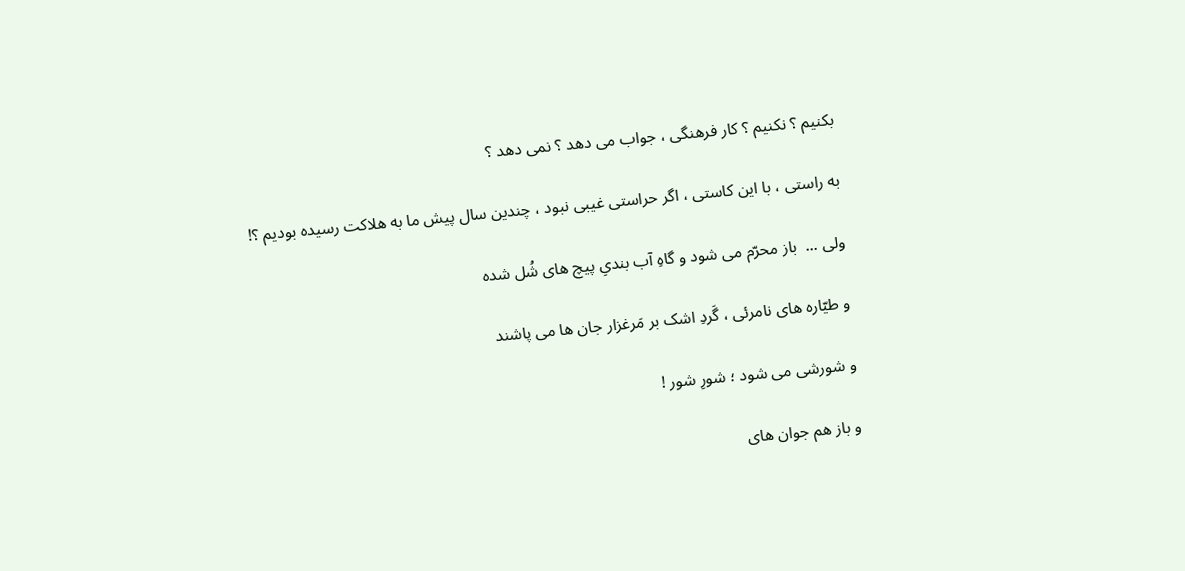بکنیم ؟ نکنیم ؟ کار فرهنگی ، جواب می دهد ؟ نمی دهد ؟

به راستی ، با این کاستی ، اگر حراستی غیبی نبود ، چندین سال پیش ما به هلاکت رسیده بودیم ؟!

ولی ...  باز محرّم می شود و گاهِ آب بندیِ پیچ های شُل شده

و طیّاره های نامرئی ، گَردِ اشک بر مَرغزار جان ها می پاشند

و شورشی می شود ؛ شورِ شور !

و باز هم جوان های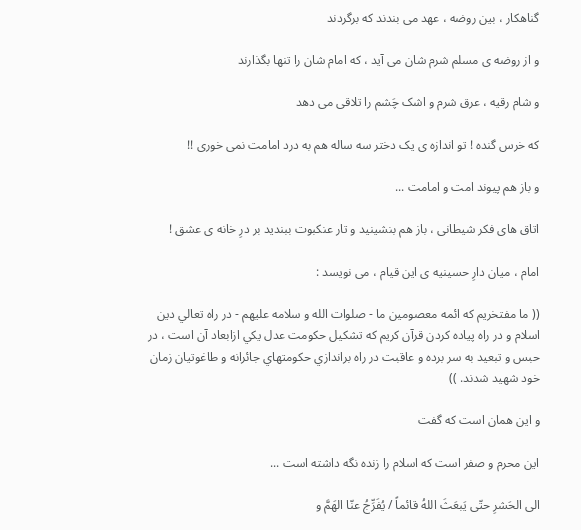گناهکار ، بین روضه ، عهد می بندند که برگردند

و از روضه ی مسلم شرم شان می آید ، که امام شان را تنها بگذارند

و شام رقیه ، عرق شرم و اشک چَشم را تلاقی می دهد

که خرس گنده ! تو اندازه ی یک دختر سه ساله هم به درد امامت نمی خوری !!

و باز هم پیوند امت و امامت ...

اتاق های فکر شیطانی ، باز هم بنشینید و تار عنکبوت ببندید بر درِ خانه ی عشق !

امام ، میان دارِ حسینیه ی این قیام ، می نویسد :

(( ما مفتخريم كه ائمه معصومين ما - صلوات الله و سلامه عليهم - در راه تعالي دين اسلام و در راه پياده كردن قرآن كريم كه تشكيل حكومت عدل يكي ازابعاد آن است ، در حبس و تبعيد به سر برده و عاقبت در راه براندازي حكومتهاي جائرانه و طاغوتيان زمان خود شهيد شدند. ))

و این همان است که گفت

این محرم و صفر است که اسلام را زنده نگه داشته است ...

الی الحَشرِ حتّی یَبعَثَ اللهُ قائماً / یُفَرِّجُ عنّا الهَمَّ و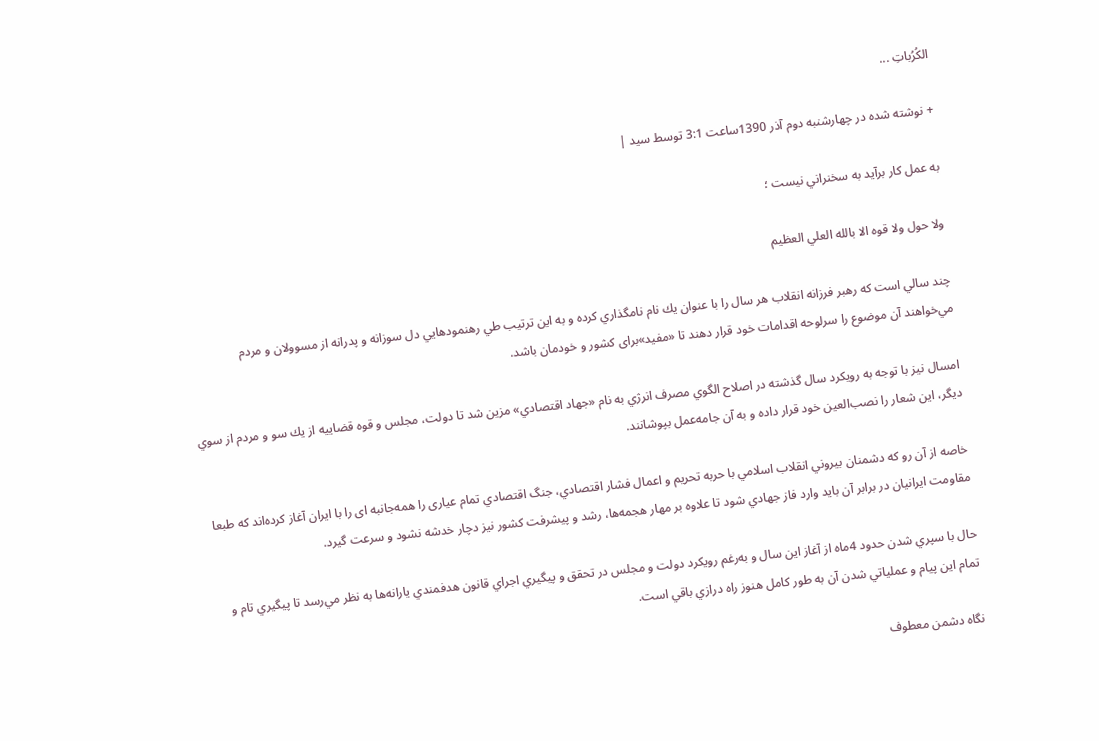الکُرُباتِ ...

+ نوشته شده در چهارشنبه دوم آذر 1390ساعت 3:1 توسط سید |

به عمل کار برآيد به سخنراني نيست ؛

ولا حول ولا قوه الا بالله العلي العظيم

چند سالي است كه رهبر فرزانه انقلاب هر سال را با عنوان يك نام نامگذاري كرده و به اين ترتيب طي رهنمودهايي دل سوزانه و پدرانه از مسوولان و مردم مي‌خواهند آن موضوع را سرلوحه اقدامات خود قرار دهند تا «مفید»برای کشور و خودمان باشد.

امسال نيز با توجه به رويكرد سال گذشته در اصلاح الگوي مصرف انرژي به نام «جهاد اقتصادي» مزين شد تا دولت، مجلس و قوه قضاييه از يك سو و مردم از سوي ديگر، اين شعار را نصب‌العين خود قرار داده و به آن جامه‌عمل بپوشانند.

خاصه از آن رو كه دشمنان بيروني انقلاب اسلامي با حربه تحريم و اعمال فشار اقتصادي، جنگ اقتصادي تمام عیاری را همه‌جانبه‌ ای را با ايران آغاز كرده‌اند كه طبعا مقاومت ايرانيان در برابر آن بايد وارد فاز جهادي شود تا علاوه بر مهار هجمه‌ها، رشد و پيشرفت كشور نيز دچار خدشه نشود و سرعت گيرد.

حال با سپري شدن حدود 4ماه از آغاز اين سال و به‌رغم رويكرد دولت و مجلس در تحقق و پيگيري اجراي قانون هدفمندي يارانه‌ها به نظر مي‌رسد تا پيگيري تام و تمام اين پيام و عملياتي شدن آن به طور كامل هنوز راه درازي باقي است.

نگاه دشمن معطوف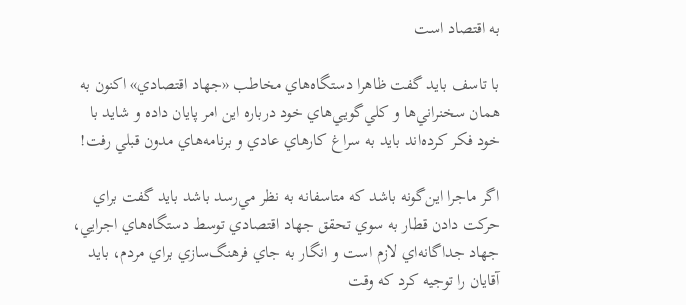به اقتصاد است

با تاسف بايد گفت ظاهرا دستگاه‌هاي مخاطب «جهاد اقتصادي» اكنون به همان سخنراني‌ها و كلي‌گويي‌هاي خود درباره اين امر پايان داده و شايد با خود فكر كرده‌اند بايد به سراغ كارهاي عادي و برنامه‌هاي مدون قبلي رفت!

اگر ماجرا اين‌گونه باشد كه متاسفانه به نظر مي‌رسد باشد بايد گفت براي حركت دادن قطار به سوي تحقق جهاد اقتصادي توسط دستگاه‌هاي اجرايي، جهاد جداگانه‌اي لازم است و انگار به جاي فرهنگ‌سازي براي مردم، بايد آقايان را توجيه كرد كه وقت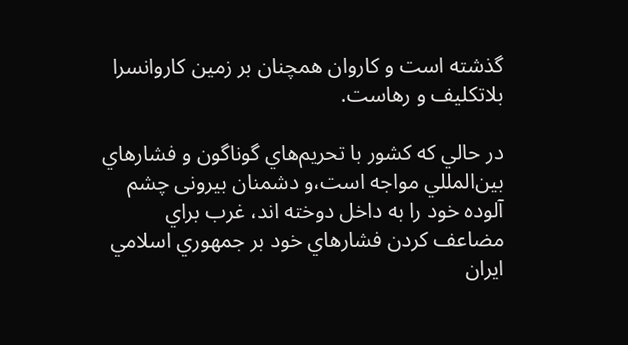گذشته است و كاروان همچنان بر زمين كاروانسرا بلاتكليف و رهاست.

در حالي كه كشور با تحريم‌هاي گوناگون و فشارهاي بين‌المللي مواجه است،و دشمنان بیرونی چشم آلوده خود را به داخل دوخته اند، غرب براي مضاعف كردن فشارهاي خود بر جمهوري اسلامي ايران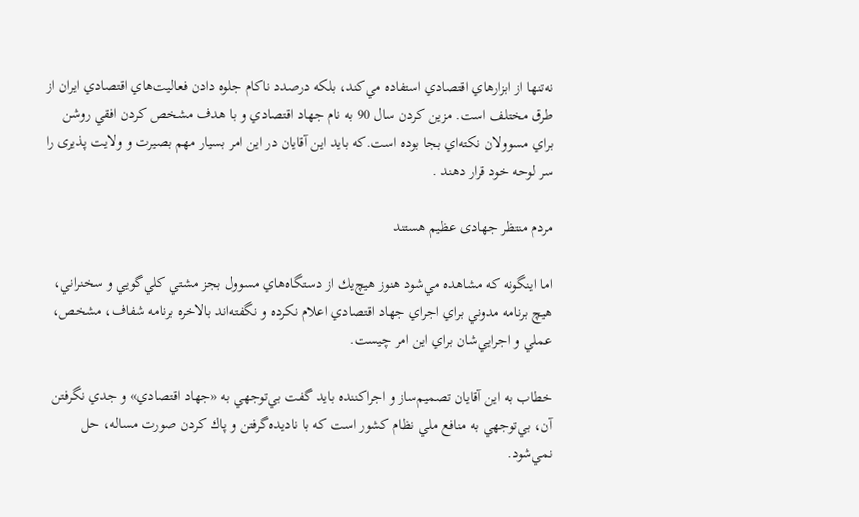نه‌تنها از ابزارهاي اقتصادي استفاده مي‌كند، بلكه درصدد ناكام جلوه دادن فعاليت‌هاي اقتصادي ايران از طرق مختلف است. مزين كردن سال 90 به نام جهاد اقتصادي و با هدف مشخص كردن افقي روشن براي مسوولان نكته‌اي بجا بوده است.که باید این آقایان در این امر بسیار مهم بصیرت و ولایت پذیری را سر لوحه خود قرار دهند .

مردم منتظر جهادی عظیم هستند

اما اینگونه كه مشاهده مي‌شود هنوز هيچ‌يك از دستگاه‌هاي مسوول بجز مشتي كلي‌گويي و سخنراني، هيچ برنامه مدوني براي اجراي جهاد اقتصادي اعلام نكرده و نگفته‌اند بالاخره برنامه شفاف، مشخص، عملي و اجرايي‌شان براي اين امر چيست.

خطاب به این آقايان تصميم‌ساز و اجراكننده بايد گفت بي‌توجهي به «جهاد اقتصادي» و جدي نگرفتن آن، بي‌توجهي به منافع ملي نظام كشور است كه با ناديده‌گرفتن و پاك كردن صورت مساله، حل نمي‌شود.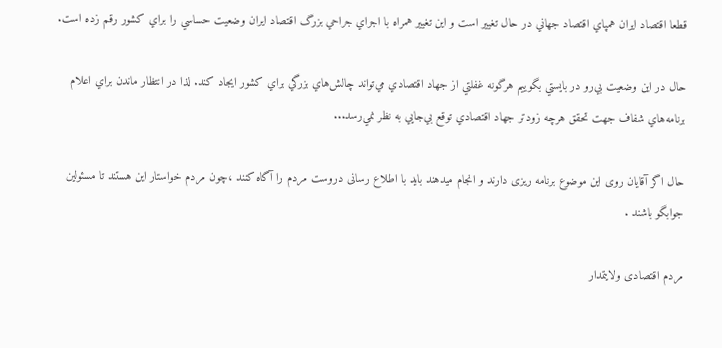قطعا اقتصاد ايران همپاي اقتصاد جهاني در حال تغيير است و اين تغيير همراه با اجراي جراحي بزرگ اقتصاد ايران وضعيت حساسي را براي كشور رقم زده است.

حال در اين وضعيت بي‌رو در بايستي بگوييم هرگونه غفلتي از جهاد اقتصادي مي‌تواند چالش‌هاي بزرگي براي كشور ايجاد كند. لذا در انتظار ماندن براي اعلام برنامه‌هاي شفاف جهت تحقق هرچه زودتر جهاد اقتصادي توقع بي‌جايي به نظر نمي‌رسد...

حال اگر آقایان روی این موضوع برنامه ریزی دارند و انجام میدهند باید با اطلاع رسانی دروست مردم را آگاه کنند ،چون مردم خواستار این هستند تا مسئولین جوابگو باشند .

مردم اقتصادی ولایتمدار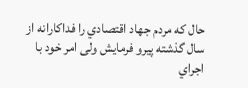حال كه مردم جهاد اقتصادي را فداكارانه از سال گذشته پیرو فرمایش ولی امر خود با اجراي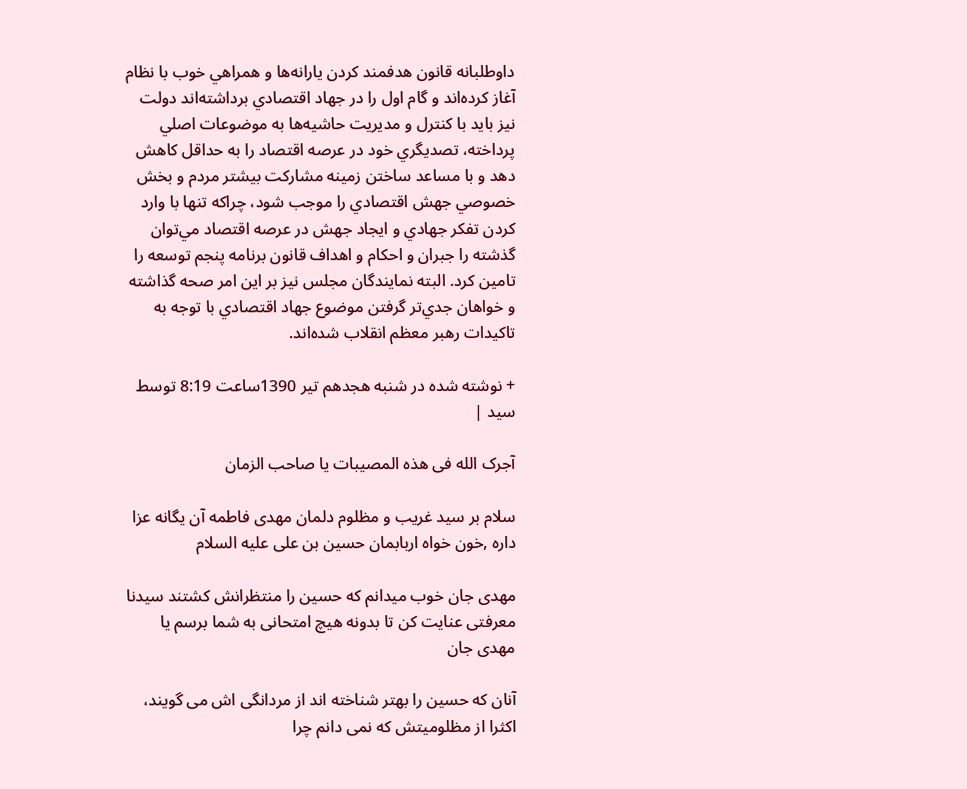داوطلبانه قانون هدفمند كردن يارانه‌ها و همراهي خوب با نظام آغاز كرده‌اند و گام اول را در جهاد اقتصادي برداشته‌اند دولت نيز بايد با كنترل و مديريت حاشيه‌ها به موضوعات اصلي پرداخته، تصديگري خود در عرصه اقتصاد را به حداقل كاهش دهد و با مساعد ساختن زمينه مشاركت بيشتر مردم و بخش خصوصي جهش اقتصادي را موجب شود، چراكه تنها با وارد كردن تفكر جهادي و ايجاد جهش در عرصه اقتصاد مي‌توان گذشته را جبران و احكام و اهداف قانون برنامه پنجم توسعه را تامين كرد. البته نمايندگان مجلس نيز بر اين امر صحه گذاشته و خواهان جدي‌تر گرفتن موضوع جهاد اقتصادي با توجه به تاكيدات رهبر معظم انقلاب شده‌اند.

+ نوشته شده در شنبه هجدهم تیر 1390ساعت 8:19 توسط سید |

آجرک الله فی هذه المصیبات یا صاحب الزمان

سلام بر سید غریب و مظلوم دلمان مهدی فاطمه آن یگانه عزا داره ,خون خواه اربابمان حسین بن علی علیه السلام

مهدی جان خوب میدانم که حسین را منتظرانش کشتند سیدنا معرفتی عنایت کن تا بدونه هیچ امتحانی به شما برسم یا مهدی جان

آنان که حسین را بهتر شناخته اند از مردانگی اش می گویند، اکثرا از مظلومیتش که نمی دانم چرا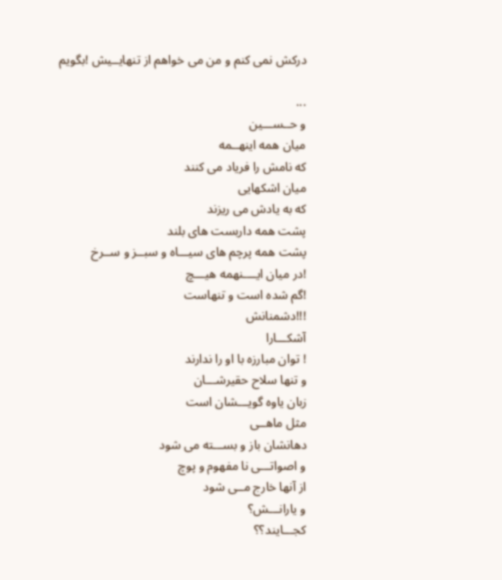درکش نمی کنم و من می خواهم از تنهایــیش !بگویم

...
و حــســـین
میان همه اینهــمه
که نامش را فریاد می کنند
میان اشکهایی
که به یادش می ریزند
پشت همه داربست های بلند
پشت همه پرچم های سیـــاه و سبــز و ســرخ
!در میان ایــــنهمه هیـــچ
!گم شده است و تنهاست
!!!دشمنانش
آشکـــارا
! توان مبارزه با او را ندارند
و تنها سلاح حقیرشـــان
زبان یاوه گویـــشان است
مثل ماهــی
دهانشان باز و بســـته می شود
و اصواتـــی نا مفهوم و پوچ
از آنها خارج مــی شود
و یارانـــش؟
کجـــایند؟؟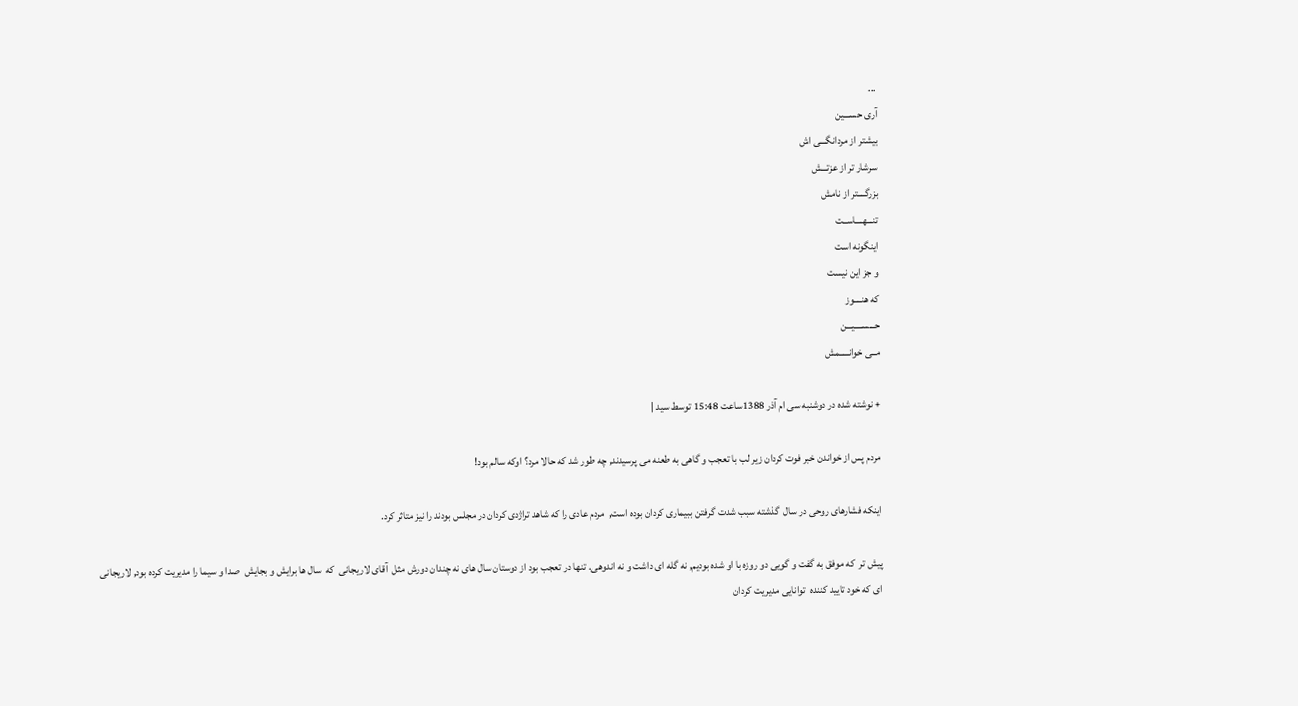...
آری حســـین
بیشتر از مردانگـــی اش
سرشار تر از عزتـــش
بزرگــــتر از نامش
تنـــهــــاســت
اینگونه است
و جز این نیست
که هنــــوز
حـــســــیـــن
مــی خوانـــــمش

+ نوشته شده در دوشنبه سی ام آذر 1388ساعت 15:48 توسط سید |

مردم پس از خواندن خبر فوت کردان زیر لب با تعجب و گاهی به طعنه می پرسیدند, چه طور شد که حالا مرد؟ اوکه سالم بود!

اینکه فشارهای روحی در سال  گذشته سبب شدت گرفتن ببیماری کردان بوده است,  مردم عادی را که شاهد تراژدی کردان در مجلس بودند را نیز متاثر کرد.

پیش تر  که موفق به گفت و گویی دو روزه با او شده بودیم, نه گله ای داشت و نه اندوهی. تنها در تعجب بود از دوستان سال های نه چندان دورش مثل  آقای لاریجانی  که  سال ها برایش و بجایش  صدا و سیما را مدیریت کرده بود, لاریجانی ای که خود تایید کننده  توانایی مدیریت کردان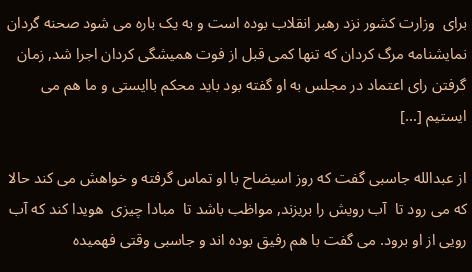برای  وزارت کشور نزد رهبر انقلاب بوده است و به یک باره می شود صحنه گردان نمایشنامه مرگ کردان که تنها کمی قبل از فوت همیشگی کردان اجرا شد, زمان گرفتن رای اعتماد در مجلس به او گفته بود باید محکم باایستی و ما هم می ایستیم [...]

از عبدالله جاسبی گفت که روز اسیضاح با او تماس گرفته و خواهش می کند حالا  که می رود تا  آب رویش را بریزند, مواظب باشد تا  مبادا چیزی  هویدا کند که آب رویی از او برود. می گفت با هم رفیق بوده اند و جاسبی وقتی فهمیده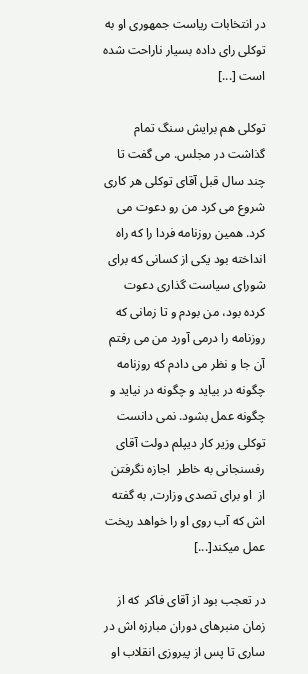در انتخابات ریاست جمهوری او به توکلی رای داده بسیار ناراحت شده است [...]

توکلی هم برایش سنگ تمام گذاشت در مجلس. می گفت تا چند سال قبل آقای توکلی هر کاری شروع می کرد من رو دعوت می کرد. همین روزنامه فردا را که راه انداخته بود یکی از کسانی که برای شورای سیاست گذاری دعوت کرده بود، من بودم و تا زمانی که روزنامه را درمی آورد من می رفتم آن جا و نظر می دادم که روزنامه چگونه در بیاید و چگونه در نیاید و چگونه عمل بشود. نمی دانست توکلی وزیر کار دیپلم دولت آقای رفسنجانی به خاطر  اجازه نگرفتن از  او برای تصدی وزارت, به گفته اش که آب روی او را خواهد ریخت عمل میکند[...]

در تعجب بود از آقای فاکر  که از زمان منبرهای دوران مبارزه اش در ساری تا پس از پیروزی انقلاب او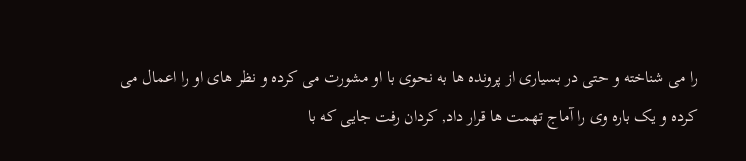را می شناخته و حتی در بسیاری از پرونده ها به نحوی با او مشورت می کرده و نظر های او را اعمال می کرده و یک باره وی را آماج تهمت ها قرار داد, کردان رفت جایی که با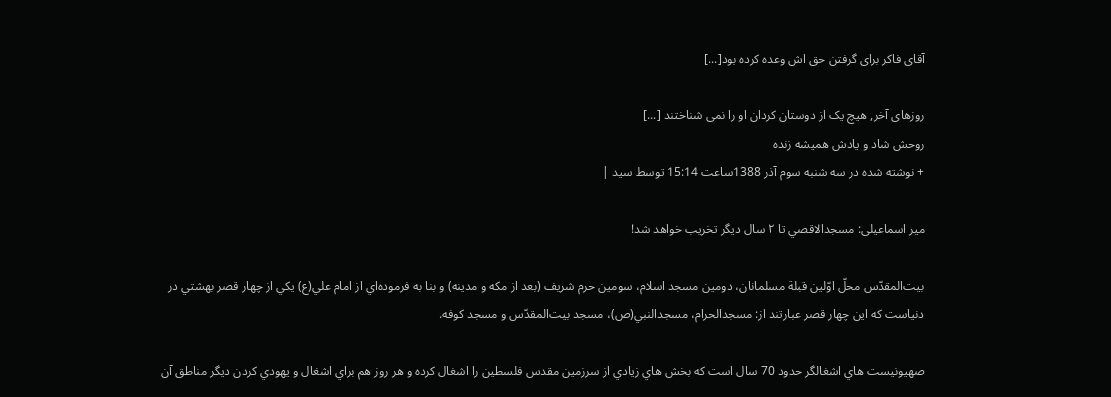آقای فاکر برای گرفتن حق اش وعده کرده بود[...]

روزهای آخر, هیچ یک از دوستان کردان او را نمی شناختند [...]
روحش شاد و یادش همیشه زنده
+ نوشته شده در سه شنبه سوم آذر 1388ساعت 15:14 توسط سید |

میر اسماعیلی: مسجدالاقصي تا ۲ سال ديگر تخریب خواهد شد!

بيت‌المقدّس محلّ اوّلين قبلة مسلمانان، دومين مسجد اسلام، سومين حرم شريف (بعد از مکه و مدينه) و بنا به فرموده‌اي از امام علي(ع) يکي از چهار قصر بهشتي در دنياست که اين چهار قصر عبارتند از: مسجدالحرام، مسجدالنبي(ص)، مسجد بيت‌المقدّس و مسجد کوفه.

صهيونيست هاي اشغالگر حدود 70 سال است كه بخش هاي زيادي از سرزمين مقدس فلسطين را اشغال كرده و هر روز هم براي اشغال و يهودي كردن ديگر مناطق آن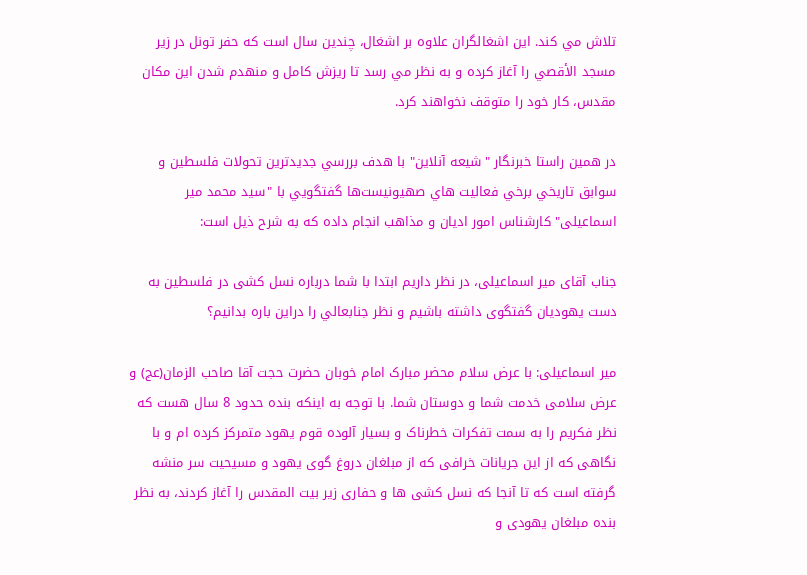تلاش مي كند. اين اشغالگران علاوه بر اشغال،‌ چندين سال است كه حفر تونل در زير مسجد الأقصي را آغاز كرده و به نظر مي رسد تا ريزش كامل و منهدم شدن اين مكان مقدس،‌ كار خود را متوقف نخواهند كرد.

در همين راستا خبرنگار "شیعه آنلاین" با هدف بررسي جديدترين تحولات فلسطين و سوابق تاريخي برخي فعاليت هاي صهيونيست‌ها گفتگويي با "سید محمد میر اسماعیلی" کارشناس امور ادیان و مذاهب انجام داده كه به شرح ذيل است:

جناب آقای میر اسماعیلی، در نظر داريم ابتدا با شما درباره نسل کشی در فلسطین به دست یهودیان گفتگوی داشته باشیم و نظر جنابعالي را دراین باره بدانیم؟

میر اسماعیلی: با عرض سلام محضر مبارک امام خوبان حضرت حجت آقا صاحب الزمان(عج) و عرض سلامی خدمت شما و دوستان شما. با توجه به اينكه بنده حدود 8 سال هست که نظر فکریم را به سمت تفکرات خطرناک و بسیار آلوده قوم یهود متمرکز کرده ام و با نگاهی که از این جریانات خرافی که از مبلغان دروغ گوی یهود و مسیحیت سر منشه گرفته است که تا آنجا که نسل کشی ها و حفاری زیر بیت المقدس را آغاز کردند، به نظر بنده مبلغان یهودی و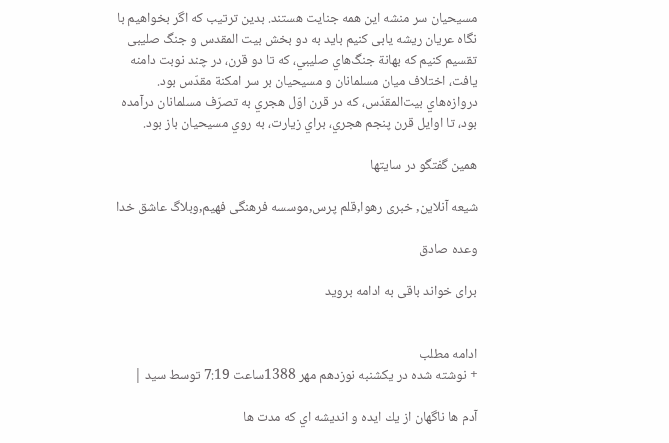مسیحیان سر منشه این همه جنایت هستند. بدین ترتیب که اگر بخواهیم با نگاه عریان ریشه یابی کنیم باید به دو بخش بیت المقدس و جنگ صلیبی تقسیم کنیم که بهانة جنگ‌هاي صليبي، که تا دو قرن، در چند نوبت دامنه يافت، اختلاف ميان مسلمانان و مسيحيان بر سر امکنة مقدّس بود. دروازه‌هاي بيت‌المقدّس، که در قرن اوّل هجري به تصرّف مسلمانان درآمده بود، تا اوايل قرن پنجم هجري، براي زيارت، به روي مسيحيان باز بود.

همین گفتگو در سایتها

شیعه آنلاین, خبری رهوا,قلم پرس,موسسه فرهنگی فهیم,وبلاگ عاشق خدا

وعده صادق

برای خواند باقی به ادامه بروید


ادامه مطلب
+ نوشته شده در یکشنبه نوزدهم مهر 1388ساعت 7:19 توسط سید |

آدم ها ناگهان از يك ايده و انديشه اي كه مدت ها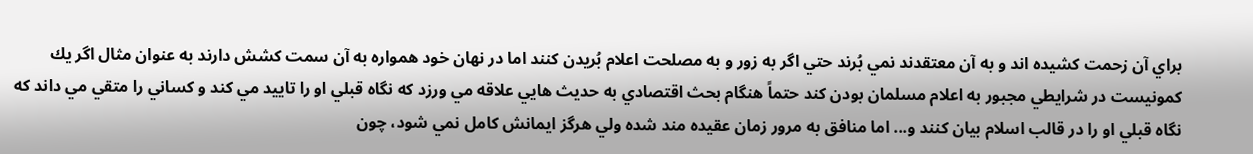براي آن زحمت كشيده اند و به آن معتقدند نمي بُرند حتي اگر به زور و به مصلحت اعلام بُريدن كنند اما در نهان خود همواره به آن سمت كشش دارند به عنوان مثال اگر يك كمونيست در شرايطي مجبور به اعلام مسلمان بودن كند حتماً هنگام بحث اقتصادي به حديث هايي علاقه مي ورزد كه نگاه قبلي او را تاييد مي كند و كساني را متقي مي داند كه نگاه قبلي او را در قالب اسلام بيان كنند و... اما منافق به مرور زمان عقيده مند شده ولي هرگز ايمانش كامل نمي شود، چون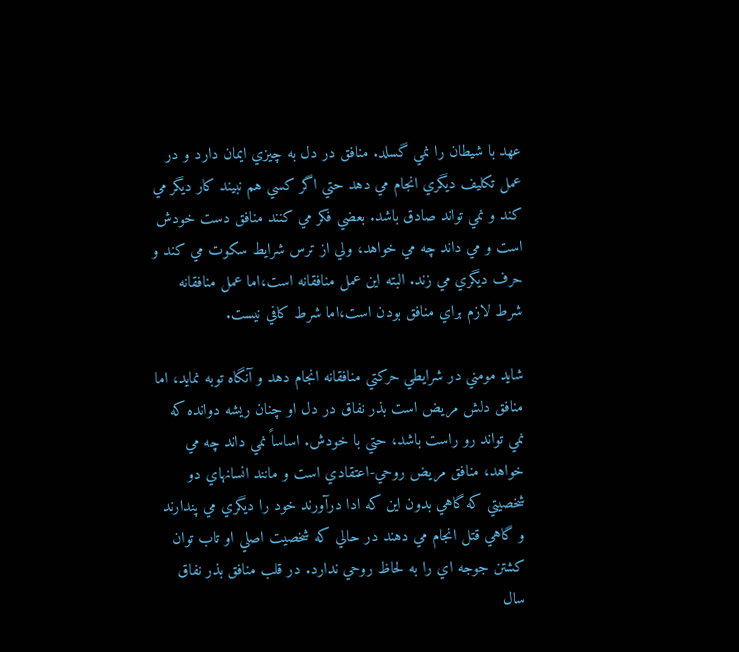عهد با شيطان را نمي گسلد. منافق در دل به چيزي ايمان دارد و در عمل تكليف ديگري انجام مي دهد حتي اگر كسي هم نبيند كار ديگر مي كند و نمي تواند صادق باشد. بعضي فكر مي كنند منافق دست خودش است و مي داند چه مي خواهد، ولي از ترس شرايط سكوت مي كند و حرف ديگري مي زند. البته اين عمل منافقانه است،اما عمل منافقانه شرط لازم براي منافق بودن است،اما شرط كافي نيست.

شايد مومني در شرايطي حركتي منافقانه انجام دهد و آنگاه توبه نمايد، اما منافق دلش مريض است بذر نفاق در دل او چنان ريشه دوانده كه نمي تواند رو راست باشد، حتي با خودش. اساساً نمي داند چه مي خواهد، منافق مريض روحي-اعتقادي است و مانند انسانهاي دو شخصيتي كه گاهي بدون اين كه ادا درآورند خود را ديگري مي پندارند و گاهي قتل انجام مي دهند در حالي كه شخصيت اصلي او تاب توان كشتن جوجه اي را به لحاظ روحي ندارد. در قلب منافق بذر نفاق سال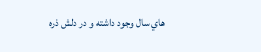هاي سال وجود داشته و در دلش ذره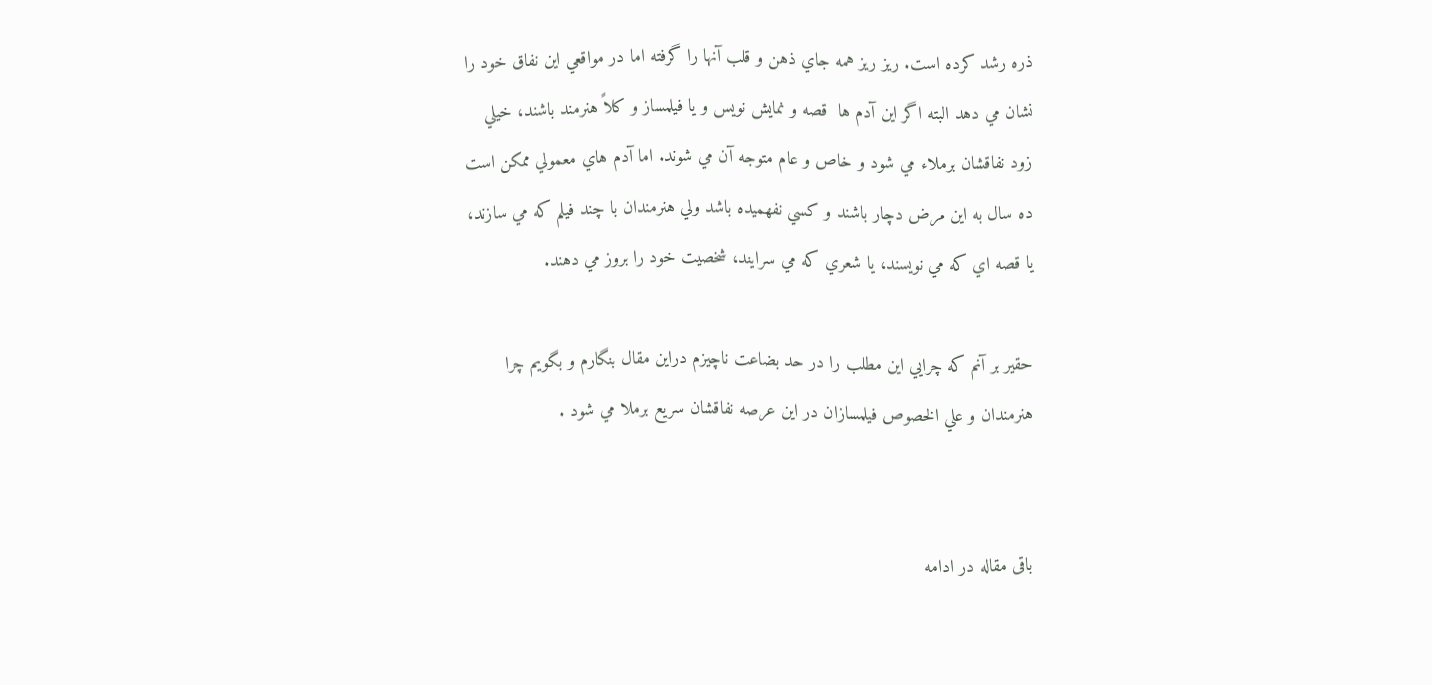ذره رشد كرده است. ريز ريز همه جاي ذهن و قلب آنها را گرفته اما در مواقعي اين نفاق خود را نشان مي دهد البته اگر اين آدم ها  قصه و نمايش نويس و يا فيلمساز و كلاً هنرمند باشند، خيلي زود نفاقشان برملاء مي شود و خاص و عام متوجه آن مي شوند. اما آدم هاي معمولي ممكن است ده سال به اين مرض دچار باشند و كسي نفهميده باشد ولي هنرمندان با چند فيلم كه مي سازند، يا قصه اي كه مي نويسند، يا شعري كه مي سرايند، شخصيت خود را بروز مي دهند.

حقير بر آنم كه چرايي اين مطلب را در حد بضاعت ناچيزم دراين مقال بنگارم و بگويم چرا هنرمندان و علي الخصوص فيلمسازان در اين عرصه نفاقشان سريع برملا مي شود .


باقی مقاله در ادامه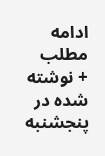ادامه مطلب
+ نوشته شده در پنجشنبه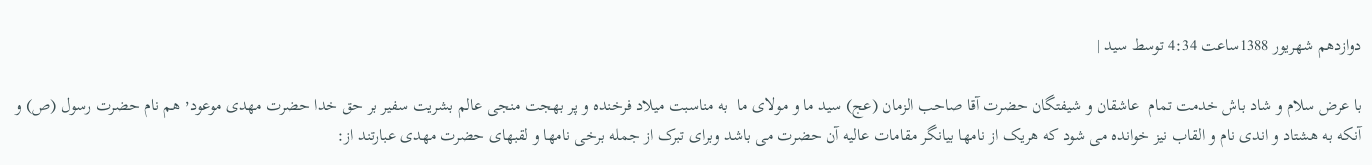دوازدهم شهریور 1388ساعت 4:34 توسط سید |

با عرض سلام و شاد باش خدمت تمام  عاشقان و شیفتگان حضرت آقا صاحب الزمان (عج) سید ما و مولای ما  به مناسبت میلاد فرخنده و پر بهجت منجی عالم بشریت سفیر بر حق خدا حضرت مهدی موعود٬ هم نام حضرت رسول (ص) و آنکه به هشتاد و اندی نام و القاب نیز خوانده می شود که هریک از نامها بیانگر مقامات عالیه آن حضرت می باشد وبرای تبرک از جمله برخی نامها و لقبهای حضرت مهدی عبارتند از: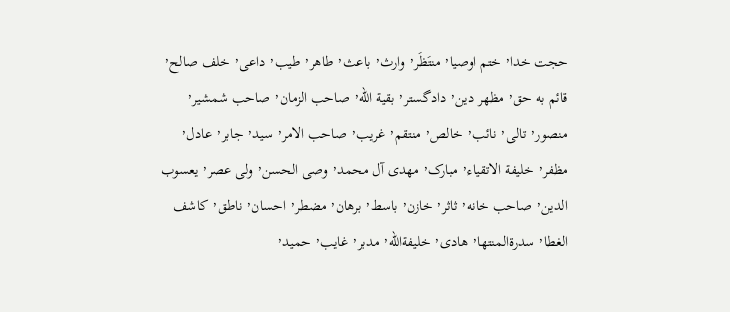حجت خدا٬ ختم اوصیا٬ منتَظَر٬ وارث٬ باعث٬ طاهر٬ طیب٬ داعی٬ خلف صالح٬ قائم به حق٬ مظهر دین٬ دادگستر٬ بقیة الله٬ صاحب الزمان٬ صاحب شمشیر٬ منصور٬ تالی٬ نائب٬ خالص٬ منتقم٬ غریب٬ صاحب الامر٬ سید٬ جابر٬ عادل٬ مظفر٬ خلیفة الاتقیاء٬ مبارک٬ مهدی آل محمد٬ وصی الحسن٬ ولی عصر٬ یعسوب الدین٬ صاحب خانه٬ ثاثر٬ خازن٬ باسط٬ برهان٬ مضطر٬ احسان٬ ناطق٬ کاشف الغطا٬ سدرةالمنتها٬ هادی٬ خلیفةالله٬ مدبر٬ غایب٬ حمید٬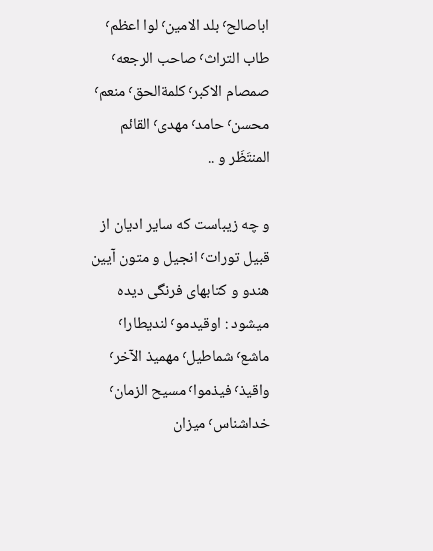اباصالح٬ بلد الامین٬ لوا اعظم٬ طاب التراث٬ صاحب الرجعه٬ صمصام الاکبر٬ کلمةالحق٬ منعم٬ محسن٬ حامد٬ مهدی٬ القائم المنتَظَر و ..

و چه زیباست که سایر ادیان از قبیل تورات٬ انجیل و متون آیین هندو و کتابهای فرنگی دیده میشود : اوقیدمو٬ لندیطارا٬ ماشع٬ شماطیل٬ مهمیذ الآخر٬ واقیذ٬ فیذموا٬ مسیح الزمان٬ خداشناس٬ میزان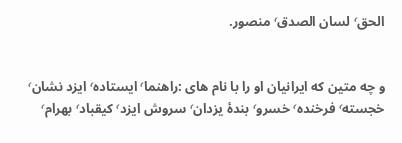الحق٬ لسان الصدق٬ منصور.


و چه متین که ایرانیان او را با نام های :راهنما٬ ایستاده٬ ایزد نشان٬ خجسته٬ فرخنده٬ خسرو٬ بندۀ یزدان٬ سروش ایزد٬ کیقباد٬ بهرام٬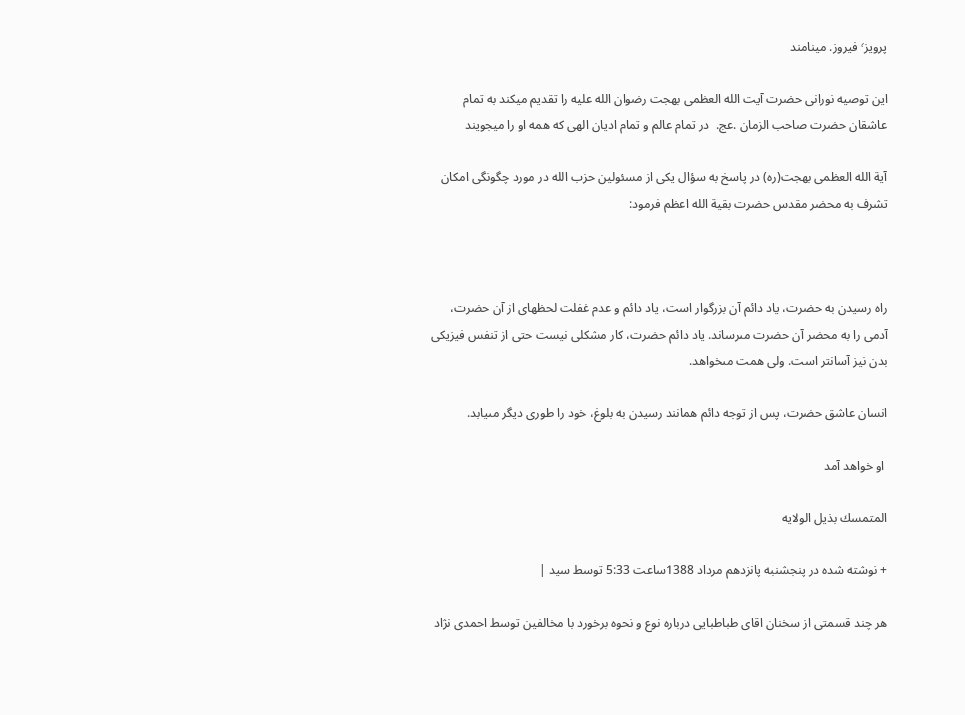پرویز٬ فیروز. مینامند

این توصیه نورانی حضرت آیت الله العظمی بهجت رضوان الله علیه را تقدیم میکند به تمام عاشقان حضرت صاحب الزمان .عج.  در تمام عالم و تمام ادیان الهی که همه او را میجویند

آیة الله العظمى بهجت(ره) در پاسخ به سؤال یكى از مسئولین حزب الله در مورد چگونگى امكان تشرف به محضر مقدس حضرت بقیة الله اعظم فرمود:



راه رسیدن به حضرت، یاد دائم آن بزرگوار است، یاد دائم و عدم غفلت لحظهاى از آن حضرت، آدمى را به محضر آن حضرت مىرساند. یاد دائم حضرت، كار مشكلى نیست حتى از تنفس فیزیكى بدن نیز آسانتر است. ولى همت مىخواهد.

انسان عاشق حضرت، پس از توجه دائم همانند رسیدن به بلوغ، خود را طورى دیگر مىیابد.

 او خواهد آمد

المتمسك بذيل الولايه

+ نوشته شده در پنجشنبه پانزدهم مرداد 1388ساعت 5:33 توسط سید |

هر چند قسمتی از سخنان اقای طباطبایی درباره نوع و نحوه برخورد با مخالفین توسط احمدی نژاد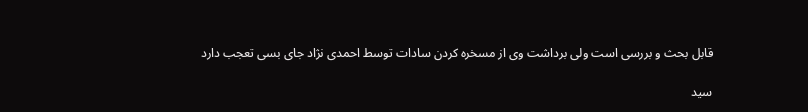قابل بحث و بررسی است ولی برداشت وی از مسخره کردن سادات توسط احمدی نژاد جای بسی تعجب دارد

سید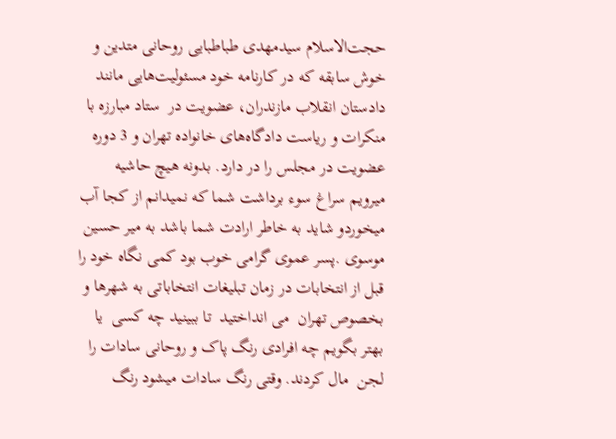حجت‌الاسلام سیدمهدی طباطبایی روحانی متدین و خوش سابقه که در کارنامه خود مسئولیت‌هایی مانند دادستان انقلاب مازندران، عضویت در  ستاد مبارزه با منکرات و ریاست دادگاه‌های خانواده تهران و 3 دوره عضویت در مجلس را در دارد. بدونه هیچ حاشیه میرویم سراغ سوء برداشت شما که نمیدانم از کجا آب میخوردو شاید به خاطر ارادت شما باشد به میر حسین موسوی .پسر عموی گرامی خوب بود کمی نگاه خود را قبل از انتخابات در زمان تبلیغات انتخاباتی به شهرها و بخصوص تهران  می انداختید  تا ببینید چه کسی  یا بهتر بگویم چه افرادی رنگ پاک و روحانی سادات را لجن  مال کردند. وقتی رنگ سادات میشود رنگ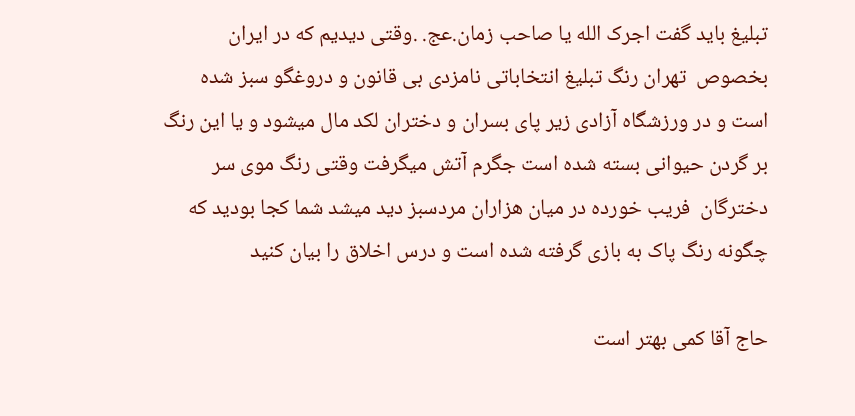تبلیغ باید گفت اجرک الله یا صاحب زمان.عج. .وقتی دیدیم که در ایران بخصوص  تهران رنگ تبلیغ انتخاباتی نامزدی بی قانون و دروغگو سبز شده است و در ورزشگاه آزادی زیر پای بسران و دختران لکد مال میشود و یا این رنگ بر گردن حیوانی بسته شده است جگرم آتش میگرفت وقتی رنگ موی سر دخترگان  فریب خورده در میان هزاران مردسبز دید میشد شما کجا بودید که چگونه رنگ پاک به بازی گرفته شده است و درس اخلاق را بیان کنید

حاج آقا کمی بهتر است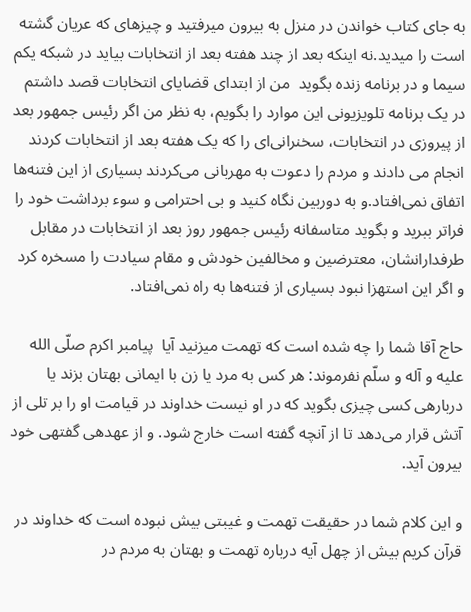به جای کتاب خواندن در منزل به بیرون میرفتید و چیزهای که عریان گشته است را میدید.نه اینکه بعد از چند هفته بعد از انتخابات بیاید در شبکه یکم سیما و در برنامه زنده بگوید  من از ابتدای قضایای انتخابات قصد داشتم در یک برنامه تلویزیونی این موارد را بگویم، به نظر من اگر رئیس جمهور بعد از پیروزی در انتخابات، سخنرانی‌ای را که یک هفته بعد از انتخابات کردند انجام می دادند و مردم را دعوت به مهربانی می‌کردند بسیاری از این فتنه‌ها اتفاق نمی‌افتاد.و به دوربین نگاه کنید و بی احترامی و سوء برداشت خود را فراتر ببرید و بگوید متاسفانه رئیس جمهور روز بعد از انتخابات در مقابل طرفدارانشان، معترضین و مخالفین خودش و مقام سیادت را مسخره کرد و اگر این استهزا نبود بسیاری از فتنه‌ها به راه نمی‌افتاد.

حاج آقا شما را چه شده است که تهمت میزنید آیا  پیامبر اکرم صلّی الله علیه و آله و سلّم نفرموند: هر کس به مرد یا زن با ایمانی بهتان بزند یا دربارهی کسی چیزی بگوید که در او نیست خداوند در قیامت او را بر تلی از آتش قرار می‌دهد تا از آنچه گفته است خارج شود. و از عهدهی‌ گفتهی خود بیرون آید.

و این کلام شما در حقیقت تهمت و غیبتی بیش نبوده است که خداوند در قرآن کریم بیش از چهل آیه درباره تهمت و بهتان به مردم در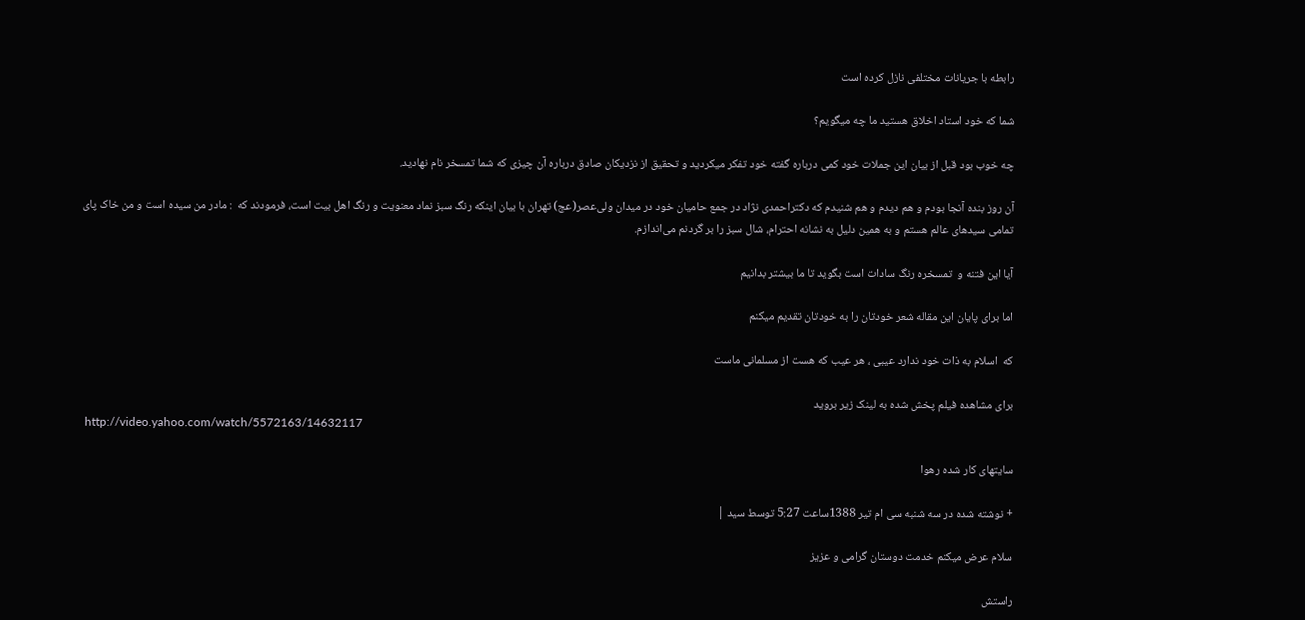رابطه با جریانات مختلفی نازل کرده است

شما که خود استاد اخلاق هستید ما چه میگویم؟

چه خوب بود قبل از بیان این جملات خود کمی درباره گفته خود تفکر میکردید و تحقیق از نزدیکان صادق درباره آن چیزی که شما تمسخر نام نهادید.

آن روز بنده آنجا بودم و هم دیدم و هم شنیدم که دکتراحمدی نژاد در جمع حامیان خود در میدان ولی‌عصر(عج) تهران با بیان اینکه رنگ سبز نماد معنویت و رنگ اهل بیت است، فرمودند که  : مادر من سیده است و من خاک پای تمامی سیدهای عالم هستم و به همین دلیل به نشانه احترام، شال سبز را بر گردنم می‌اندازم.

آیا این فتنه و  تمسخره رنگ سادات است بگوید تا ما بیشتر بدانیم

اما برای پایان این مقاله شعر خودتان را به خودتان تقدیم میکنم

که  اسلام به ذات خود ندارد عیبی ، هر عیب که هست از مسلمانی ماست

برای مشاهده فیلم پخش شده به لینک زیر بروید
 http://video.yahoo.com/watch/5572163/14632117

سایتهای کار شده رهوا

+ نوشته شده در سه شنبه سی ام تیر 1388ساعت 5:27 توسط سید |

سلام عرض میکنم خدمت دوستان گرامی و عزیز

راستش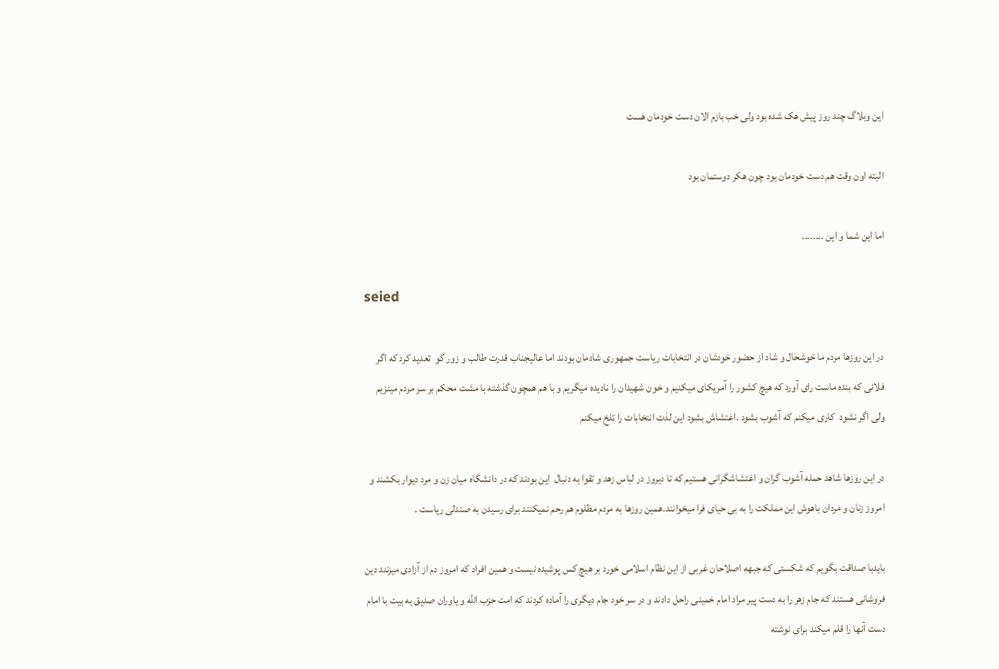این وبلاگ چند روز پیش هک شده بود ولی خب بازم الان دست خودمان هست

البته اون وقت هم دست خودمان بود چون هکر دوستمان بود

اما این شما و این ........

seied

در این روزها مردم ما خوشحال و شاد از حضور خودشان در انتخابات ریاست جمهوری شادمان بودند اما عالیجناب قدرت طالب و زور گو  تعدید کرد که اگر فلانی که بنده ماست رای آورد که هیچ کشور را آمریکای میکنیم و خون شهیدان را نادیده میگریم و با هم همچون گذشته با مشت محکم بر سر مردم مینزیم ولی اگر نشود  کاری میکنم که آشوب بشود .اغتشاش بشود این لذت انتخابات را تلخ میکنم

در این روزها شاهد حمله آشوب گران و اغتشاشگرانی هستیم که تا دیروز در لباس زهد و تقوا به دنبال  این بودند که در دانشگاه میان زن و مرد دیوار بکشند و امروز زنان و مردان باهوش این مملکت را به بی حیای فرا میخوانند.همین روزها به مردم مظلوم هم رحم نمیکنند برای رسیدن به صندلی ریاست .

بایدبا صداقت بگویم که شکستی که جبهه اصلاحان غربی از این نظام اسلامی خورد بر هیچ کس پوشیده نیست و همین افراد که امروز دم از آزادی میزنند دین فروشانی هستند که جام زهر را به دست پیر مراد امام خمینی راحل دادند و در سر خود جام دیگری را آماده کردند که امت حزب الله و یاوران صدیق به بیت با امام دست آنها را قلم میکند برای نوشته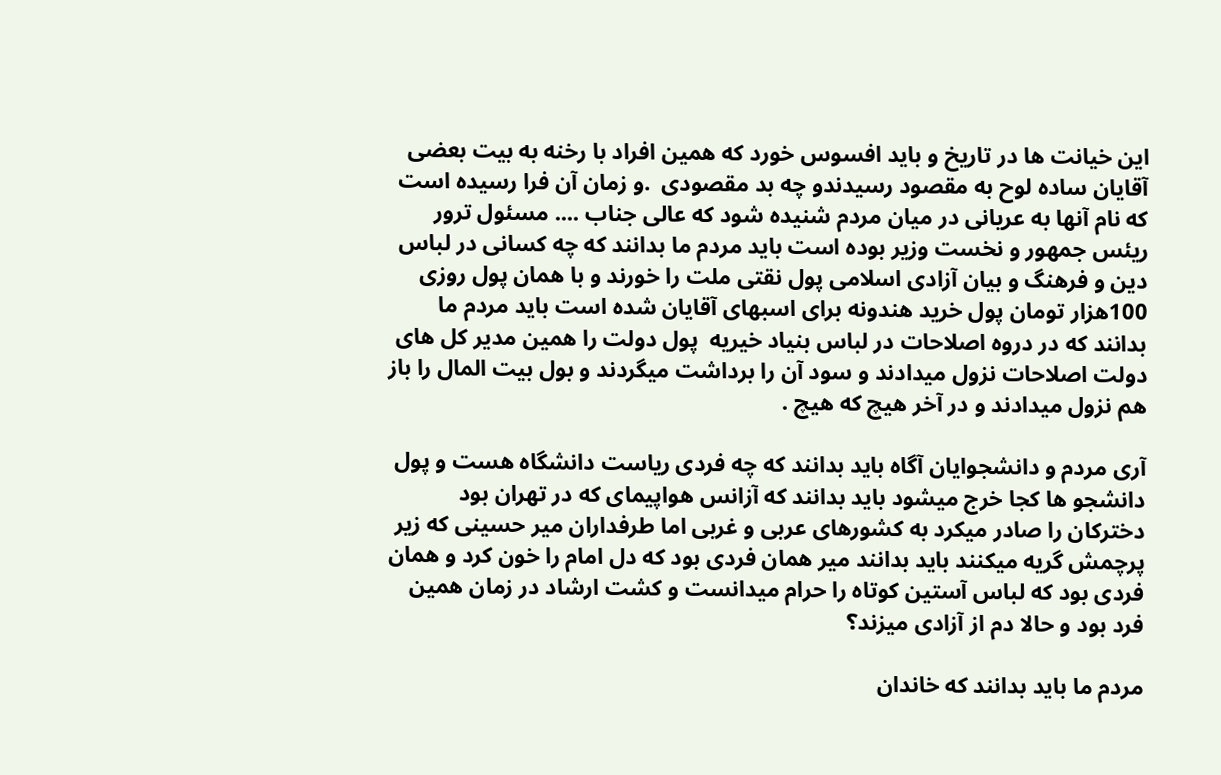این خیانت ها در تاریخ و باید افسوس خورد که همین افراد با رخنه به بیت بعضی آقایان ساده لوح به مقصود رسیدندو چه بد مقصودی  .و زمان آن فرا رسیده است که نام آنها به عریانی در میان مردم شنیده شود که عالی جناب .... مسئول ترور ریئس جمهور و نخست وزیر بوده است باید مردم ما بدانند که چه کسانی در لباس دین و فرهنگ و بیان آزادی اسلامی پول نقتی ملت را خورند و با همان پول روزی 100هزار تومان پول خرید هندونه برای اسبهای آقایان شده است باید مردم ما بدانند که در دروه اصلاحات در لباس بنیاد خیریه  پول دولت را همین مدیر کل های دولت اصلاحات نزول میدادند و سود آن را برداشت میگردند و بول بیت المال را باز هم نزول میدادند و در آخر هیچ که هیچ .

آری مردم و دانشجوایان آگاه باید بدانند که چه فردی ریاست دانشگاه هست و پول دانشجو ها کجا خرج میشود باید بدانند که آزانس هواپیمای که در تهران بود دخترکان را صادر میکرد به کشورهای عربی و غربی اما طرفداران میر حسینی که زیر پرچمش گریه میکنند باید بدانند میر همان فردی بود که دل امام را خون کرد و همان فردی بود که لباس آستین کوتاه را حرام میدانست و کشت ارشاد در زمان همین فرد بود و حالا دم از آزادی میزند؟

مردم ما باید بدانند که خاندان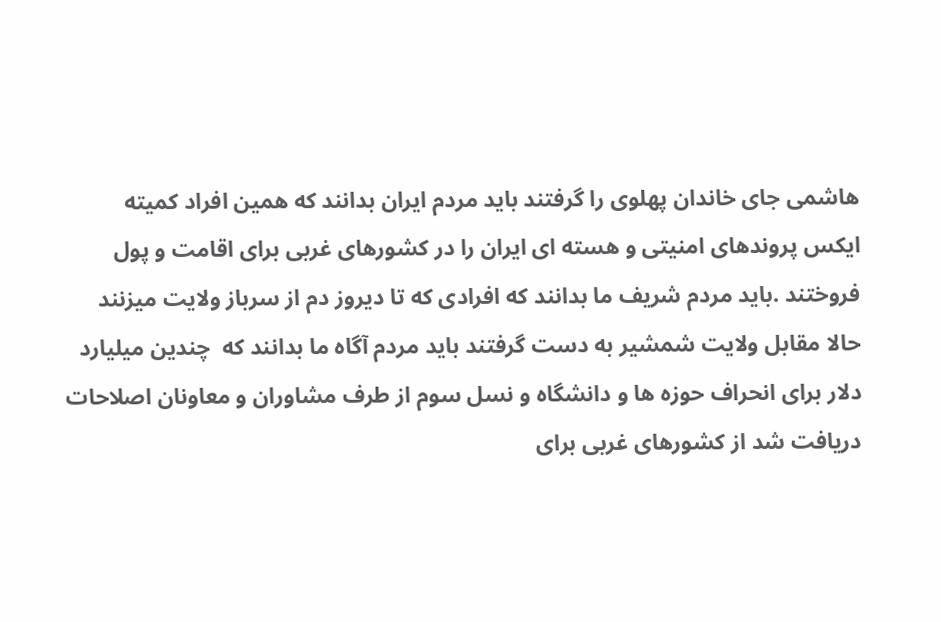هاشمی جای خاندان پهلوی را گرفتند باید مردم ایران بدانند که همین افراد کمیته ایکس پروندهای امنیتی و هسته ای ایران را در کشورهای غربی برای اقامت و پول فروختند .باید مردم شریف ما بدانند که افرادی که تا دیروز دم از سرباز ولایت میزنند حالا مقابل ولایت شمشیر به دست گرفتند باید مردم آگاه ما بدانند که  چندین میلیارد دلار برای انحراف حوزه ها و دانشگاه و نسل سوم از طرف مشاوران و معاونان اصلاحات دریافت شد از کشورهای غربی برای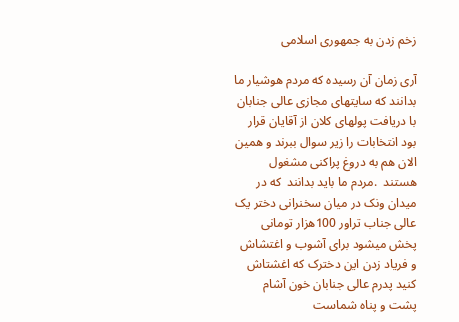زخم زدن به جمهوری اسلامی

آری زمان آن رسیده که مردم هوشیار ما بدانند که سایتهای مجازی عالی جنابان با دریافت پولهای کلان از آقایان قرار بود انتخابات را زیر سوال ببرند و همین الان هم به دروغ پراکنی مشغول هستند  .مردم ما باید بدانند  که در میدان ونک در میان سخنرانی دختر یک عالی جناب تراور 100هزار تومانی پخش میشود برای آشوب و اغتشاش و فریاد زدن این دخترک که اغشتاش کنید پدرم عالی جنابان خون آشام پشت و پناه شماست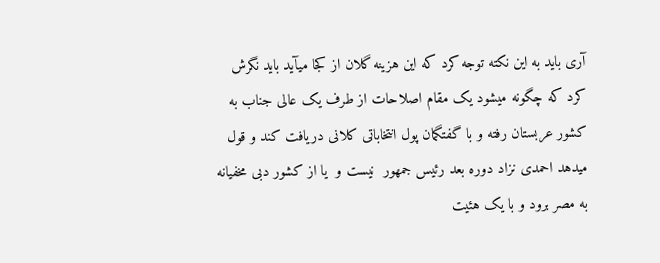آری باید به این نکته توجه کرد که این هزینه گلان از کجا میآید باید نگرش کرد که چگونه میشود یک مقام اصلاحات از طرف یک عالی جناب به کشور عربستان رفته و با گفتگمان پول انتخاباتی کلانی دریافت کند و قول میدهد احمدی نزاد دوره بعد رئیس جمهور  نیست و  یا از کشور دبی مخفیانه به مصر برود و با یک هئیت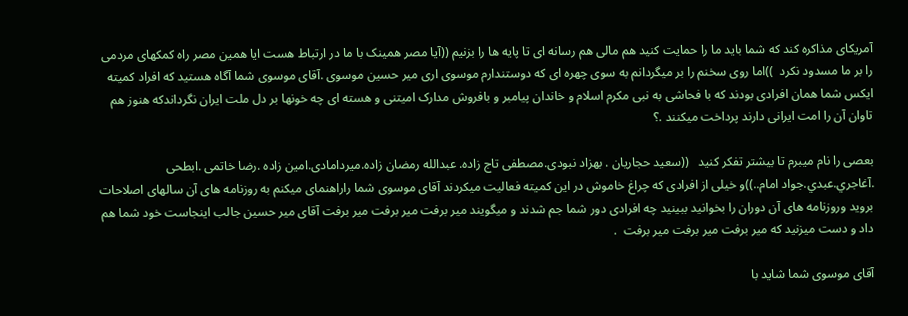آمریکای مذاکره کند که شما باید ما را حمایت کنید هم مالی هم رسانه ای تا پایه ها را بزنیم ((آیا مصر همینک با ما در ارتباط هست ایا همین مصر راه کمکهای مردمی را بر ما مسدود نکرد  ))اما روی سخنم را بر میگردانم به سوی چهره ای که دوستندارم موسوی اری میر حسین موسوی .آقای موسوی شما آگاه هستید که افراد کمیته ایکس شما همان افرادی بودند که با فحاشی به نبی مکرم اسلام و خاندان پیامبر و بافروش مدارک امیتنی و هسته ای چه خونها بر دل ملت ایران نگرداندکه هنوز هم تاوان آن را امت ایرانی دارند پرداخت میکنند .؟

بعصی را نام میبرم تا بیشتر تفکر کنید   ((سعید حجاریان . بهزاد نبودی.مصطفی تاج زاده. عبدالله رمضان زاده.میردامادی.امین زاده .رضا خاتمی .ابطحی .آغاجري.عبدي.جواد امام..))و خیلی از افرادی که چراغ خاموش در این کمیته فعالیت میکردند آقای موسوی شما راراهنمای میکنم به روزنامه های آن سالهای اصلاحات بروید وروزنامه های آن دوران را بخوانید ببینید چه افرادی دور شما جم شدند و میگویند میر برفت میر برفت میر برفت آقای میر حسین جالب اینجاست خود شما هم داد و دست میزنید که میر برفت میر برفت میر برفت  .

آقای موسوی شما شاید با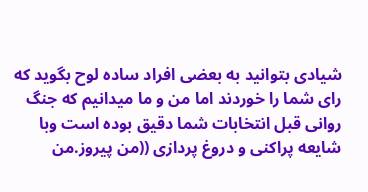شیادی بتوانید به بعضی افراد ساده لوح بگوید که رای شما را خوردند اما من و ما میدانیم که جنگ روانی قبل انتخابات شما دقیق بوده است وبا شایعه پراکنی و دروغ پردازی ((من پیروز.من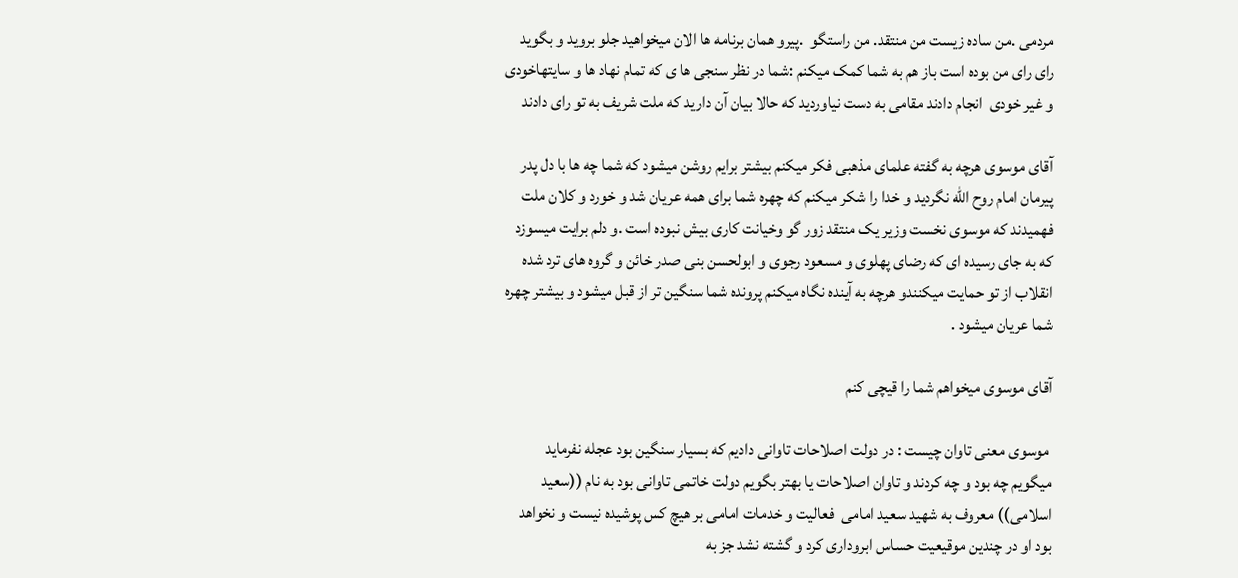مردمی .من ساده زیست من منتقد. من راستگو  .پیرو همان برنامه ها الان میخواهید جلو بروید و بگوید رای رای من بوده است باز هم به شما کمک میکنم :شما در نظر سنجی ها ی که تمام نهاد ها و سایتهاخودی و غیر خودی  انجام دادند مقامی به دست نیاوردید که حالا بیان آن دارید که ملت شریف به تو رای دادند

آقای موسوی هرچه به گفته علمای مذهبی فکر میکنم بیشتر برایم روشن میشود که شما چه ها با دل پدر پیرمان امام روح الله نگردید و خدا را شکر میکنم که چهره شما برای همه عریان شد و خورد و کلان ملت فهمیدند که موسوی نخست وزیر یک منتقد زور گو وخیانت کاری بیش نبوده است .و دلم برایت میسوزد که به جای رسیده ای که رضای پهلوی و مسعود رجوی و ابولحسن بنی صدر خائن و گروه های ترد شده انقلاب از تو حمایت میکنندو هرچه به آینده نگاه میکنم پرونده شما سنگین تر از قبل میشود و بیشتر چهره شما عریان میشود .

آقای موسوی میخواهم شما را قیچی کنم

 موسوی معنی تاوان چیست : در دولت اصلاحات تاوانی دادیم که بسیار سنگین بود عجله نفرماید میگویم چه بود و چه کردند و تاوان اصلاحات یا بهتر بگویم دولت خاتمی تاوانی بود به نام ((سعید اسلامی)) معروف به شهید سعید امامی  فعالیت و خدمات امامی بر هیچ کس پوشیده نیست و نخواهد بود او در چندین موقیعیت حساس ابروداری کرد و گشته نشد جز به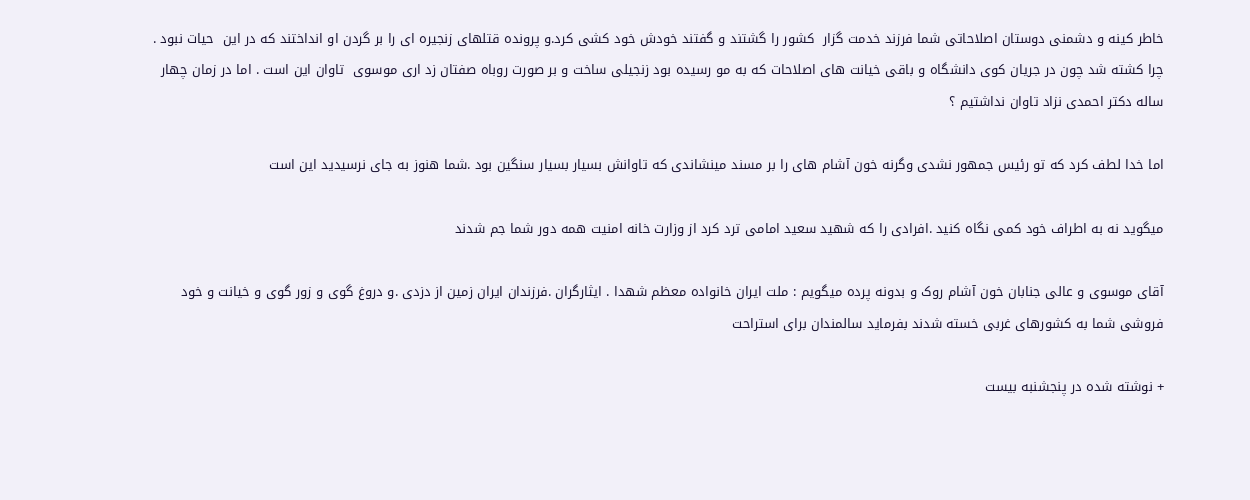خاطر کینه و دشمنی دوستان اصلاحاتی شما فرزند خدمت گزار  کشور را گشتند و گفتند خودش خود کشی کرد.و پرونده قتلهای زنجیره ای را بر گردن او انداختند که در این  حیات نبود . چرا کشته شد چون در جریان کوی دانشگاه و باقی خیانت های اصلاحات که به مو رسیده بود زنجیلی ساخت و بر صورت روباه صفتان زد اری موسوی  تاوان این است . اما در زمان چهار ساله دکتر احمدی نزاد تاوان نداشتیم ؟

اما خدا لطف کرد که تو رئیس جمهور نشدی وگرنه خون آشام های را بر مسند مینشاندی که تاوانش بسیار بسیار سنگین بود .شما هنوز به جای نرسیدید این است

میگوید نه به اطراف خود کمی نگاه کنید .افرادی را که شهید سعید امامی ترد کرد از وزارت خانه امنیت همه دور شما جم شدند

آقای موسوی و عالی جنابان خون آشام روک و بدونه پرده میگویم : ملت ایران خانواده معظم شهدا . ایثارگران .فرزندان ایران زمین از دزدی .و دروغ گوی و زور گوی و خیانت و خود فروشی شما به کشورهای غربی خسته شدند بفرماید سالمندان برای استراحت

+ نوشته شده در پنجشنبه بیست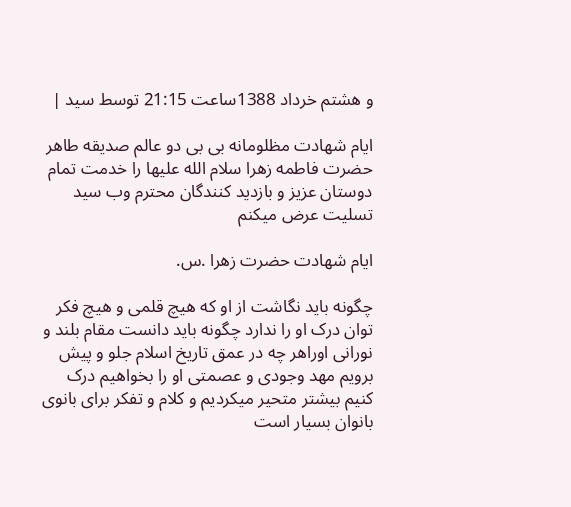و هشتم خرداد 1388ساعت 21:15 توسط سید |

ایام شهادت مظلومانه بی بی دو عالم صدیقه طاهر حضرت فاطمه زهرا سلام الله علیها را خدمت تمام دوستان عزیز و بازدید کنندگان محترم وب سید تسلیت عرض میکنم

ایام شهادت حضرت زهرا .س.

چگونه باید نگاشت از او که هیچ قلمی و هیچ فکر توان درک او را ندارد چگونه باید دانست مقام بلند و نورانی اوراهر چه در عمق تاریخ اسلام جلو و پیش برویم مهد وجودی و عصمتی او را بخواهیم درک کنیم بیشتر متحیر میکردیم و کلام و تفکر برای بانوی بانوان بسیار است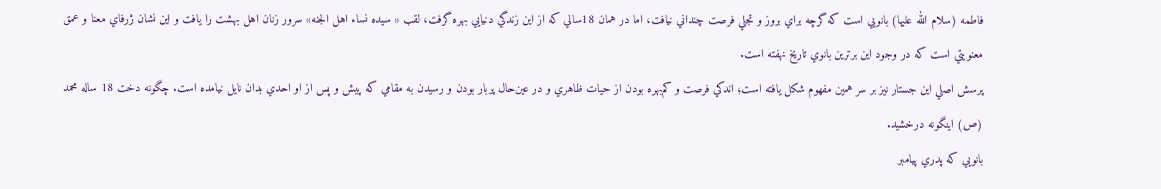فاطمه (سلام الله علیها) بانويي است كه گرچه براي بروز و تجلي فرصت چنداني نيافت، اما در همان 18سالي كه از اين زندگي دنيايي بهره گرفت، لقب « سيده نساء اهل الجنه» سرور زنان اهل بهشت را يافت و اين نشان ژرفاي معنا و عمق معنويتي است كه در وجود اين برترين بانوي تاريخ نهفته است.
پرسش اصلي اين جستار نيز بر سر همين مفهوم شكل يافته است؛ اندكي فرصت و كم‌بهره‌ بودن از حيات ظاهري و در عين‌حال پربار بودن و رسيدن به مقامي كه پيش و پس از او احدي بدان نايل نيامده است. چگونه دخت 18 ساله محمد (ص) اينگونه درخشيد.
بانويي كه پدري پيامبر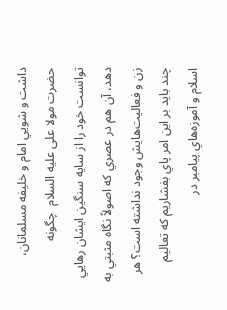داشت و شويي امام و خليفه مسلمانان، حضرت مولا علی علیه السلام  ‌چگونه توانست خود را از سايه سنگين ايشان رهايي دهد، آن هم در عصري كه اصولاً نگاه مثبتي به زن و فعاليت‌هايش وجود نداشته است؟ هر چند بايد بر اين امر پاي بفشاريم كه تعاليم اسلام و آموزه‌هاي پيامبر در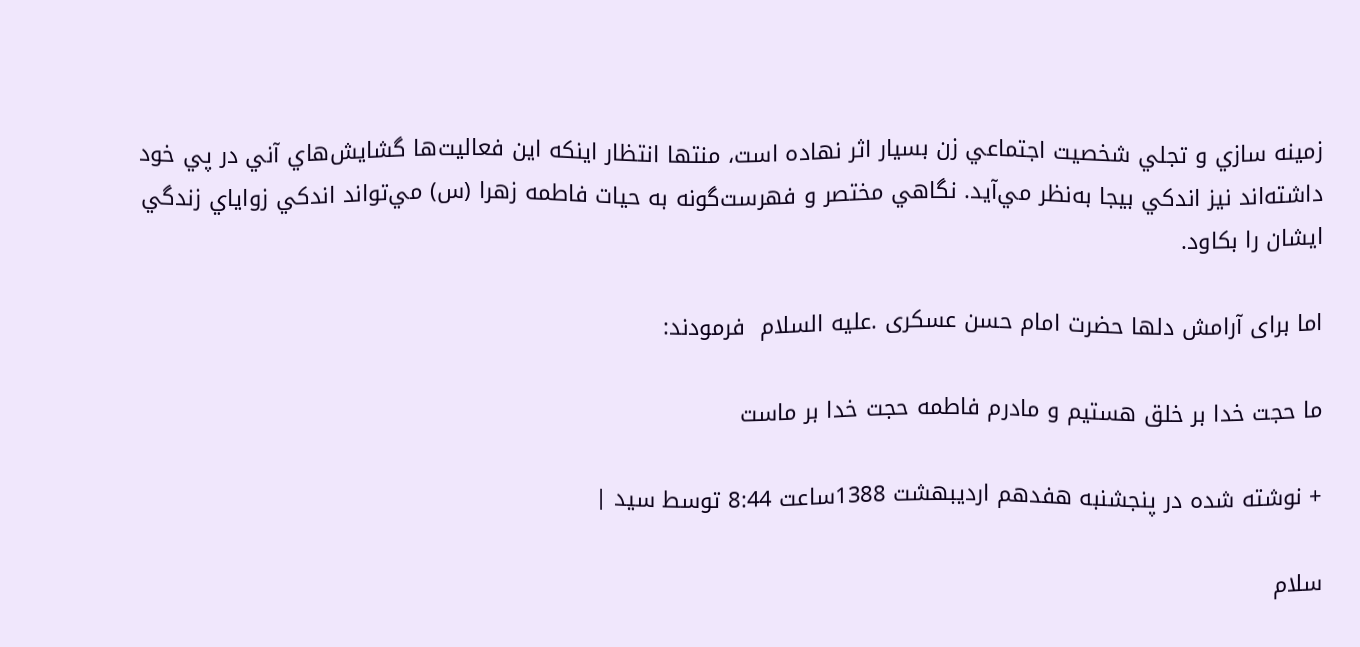زمينه سازي و تجلي شخصيت اجتماعي زن بسيار اثر نهاده است، ‌منتها انتظار اينكه اين فعاليت‌ها گشايش‌هاي آني در پي خود داشته‌اند نيز اندكي بيجا به‌نظر مي‌آيد. نگاهي مختصر و فهرست‌گونه به حيات فاطمه زهرا (س) مي‌تواند اندكي زواياي زندگي ايشان را بكاود.

اما برای آرامش دلها حضرت امام حسن عسکری .علیه السلام  فرمودند:

ما حجت خدا بر خلق هستیم و مادرم فاطمه حجت خدا بر ماست

+ نوشته شده در پنجشنبه هفدهم اردیبهشت 1388ساعت 8:44 توسط سید |

سلام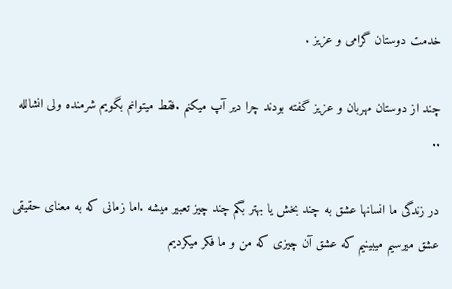خدمت دوستان گرامی و عزیز .

چند از دوستان مهربان و عزیز گفته بودند چرا دیر آپ میکنم .فقط میتوانم بگویم شرمنده ولی انشالله ..

در زندگی ما انسانها عشق به چند بخش یا بهتر بگم چند چیز تعبیر میشه .اما زمانی که به معنای حقیقی عشق میرسیم میبینیم که عشق آن چیزی که من و ما فکر میکردیم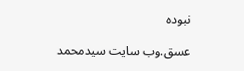نبوده

عسق.وب سایت سیدمحمد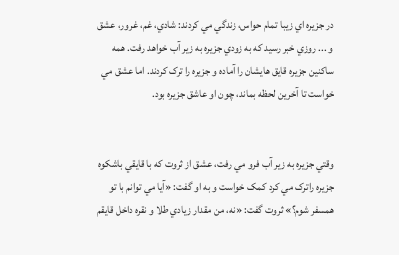در جزيره اي زيبا تمام حواس، زندگي مي کردند: شادي، غم، غرور، عشق و ... روزي خبر رسيد که به زودي جزيره به زير آب خواهد رفت. همه ساکنين جزيره قايق هايشان را آماده و جزيره را ترک کردند. اما عشق مي خواست تا آخرين لحظه بماند، چون او عاشق جزيره بود.


وقتي جزيره به زير آب فرو مي رفت، عشق از ثروت که با قايقي باشکوه جزيره راترک مي کرد کمک خواست و به او گفت: «آيا مي توانم با تو همسفر شوم؟» ثروت گفت: «نه، من مقدار زيادي طلا و نقره داخل قايقم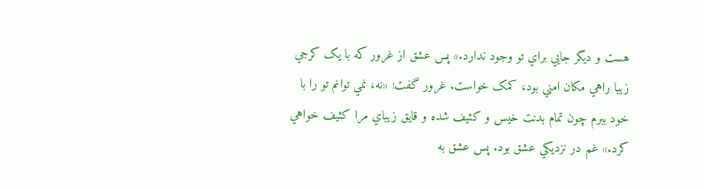هست و ديگر جايي براي تو وجود ندارد.» پس عشق از غرور که با يک کرجي زيبا راهي مکان امني بود، کمک خواست. غرور گفت: «نه، نمي توانم تو را با خود ببرم چون تمام بدنت خيس و کثيف شده و قايق زيباي مرا کثيف خواهي کرد.» غم در نزديکي عشق بود. پس عشق به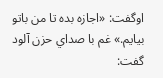اوگفت: «اجازه بده تا من باتو بيايم.» غم با صداي حزن آلود گفت: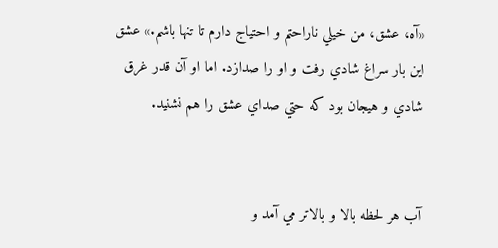«آه، عشق، من خيلي ناراحتم و احتياج دارم تا تنها باشم.» عشق اين بار سراغ شادي رفت و او را صدازد. اما او آن قدر غرق شادي و هيجان بود که حتي صداي عشق را هم نشنيد.


آب هر لحظه بالا و بالاتر مي آمد و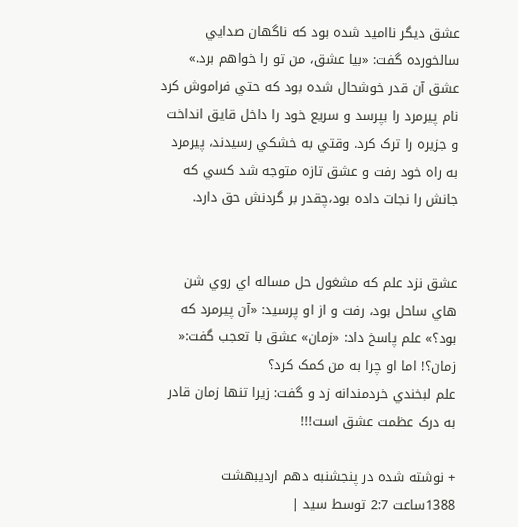عشق ديگر نااميد شده بود که ناگهان صدايي سالخورده گفت: «بيا عشق، من تو را خواهم برد.» عشق آن قدر خوشحال شده بود که حتي فراموش کرد نام پيرمرد را بپرسد و سريع خود را داخل قايق انداخت و جزيره را ترک کرد. وقتي به خشکي رسيدند، پيرمرد به راه خود رفت و عشق تازه متوجه شد کسي که جانش را نجات داده بود،چقدر بر گردنش حق دارد.


عشق نزد علم که مشغول حل مساله اي روي شن هاي ساحل بود، رفت و از او پرسيد: «آن پيرمرد که بود؟» علم پاسخ داد: «زمان» عشق با تعجب گفت:« زمان؟! اما او چرا به من کمک کرد؟
علم لبخندي خردمندانه زد و گفت: زيرا تنها زمان قادر به درک عظمت عشق است!!!

+ نوشته شده در پنجشنبه دهم اردیبهشت 1388ساعت 2:7 توسط سید |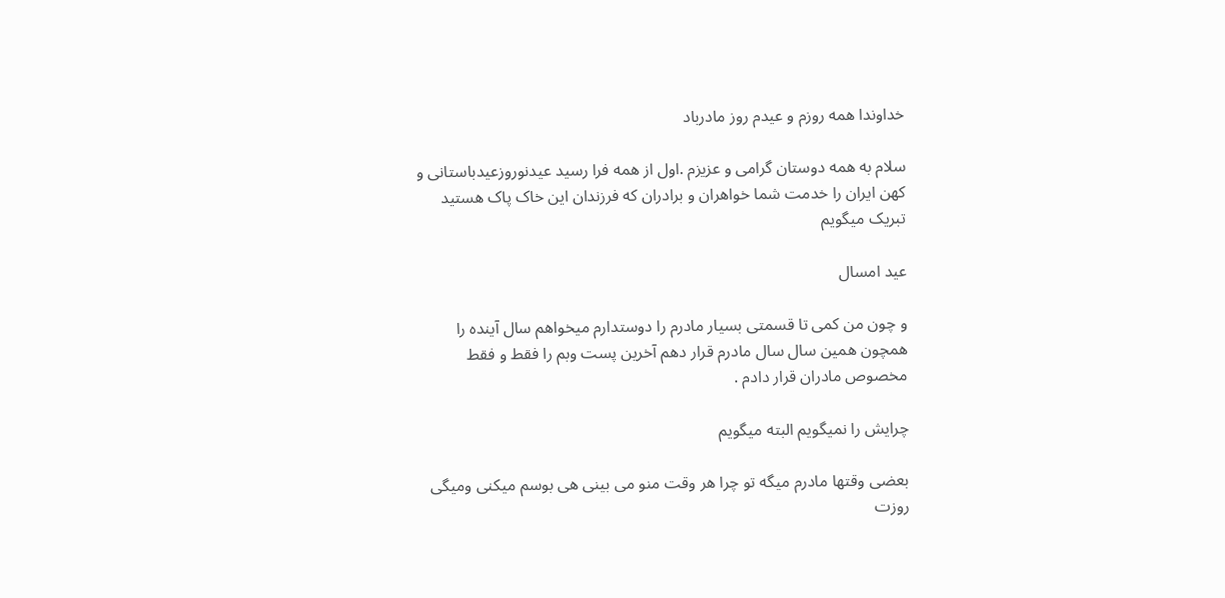خداوندا همه روزم و عیدم روز مادرباد

سلام به همه دوستان گرامی و عزیزم .اول از همه فرا رسید عیدنوروزعیدباستانی و کهن ایران را خدمت شما خواهران و برادران که فرزندان این خاک پاک هستید تبریک میگویم

عید امسال

و چون من کمی تا قسمتی بسیار مادرم را دوستدارم میخواهم سال آینده را همچون همین سال سال مادرم قرار دهم آخرین پست وبم را فقط و فقط مخصوص مادران قرار دادم .

چرایش را نمیگویم البته میگویم

بعضی وقتها مادرم میگه تو چرا هر وقت منو می بینی هی بوسم میکنی ومیگی روزت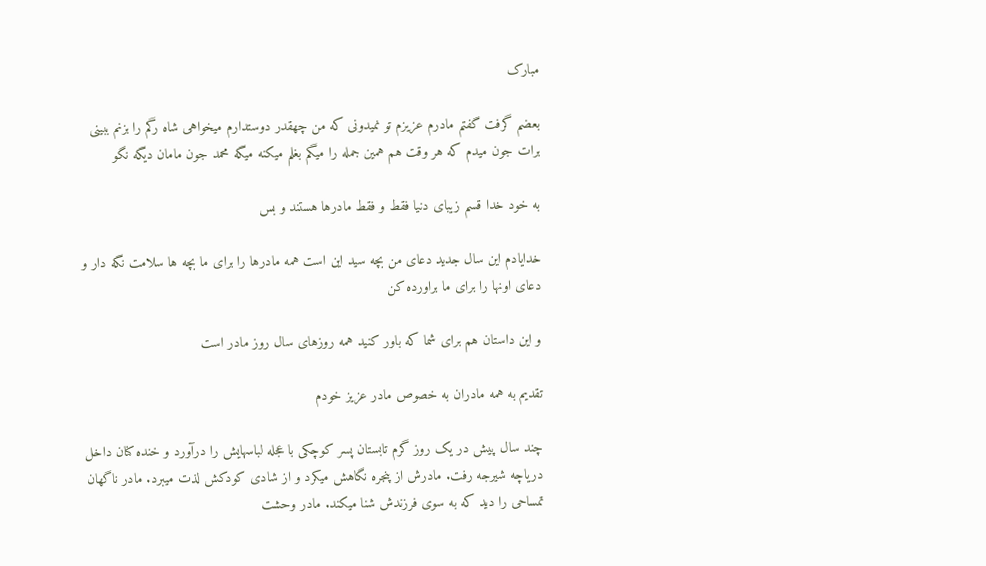مبارک

بعضم گرفت گفتم مادرم عزیزم تو نمیدونی که من چهقدر دوستدارم میخواهی شاه رگم را بزنم ببینی برات جون میدم که هر وقت هم همین جمله را میگم بغلم میکنه میگه محمد جون مامان دیگه نگو

به خود خدا قسم زیبای دنیا فقط و فقط مادرها هستند و بس

خدایادم این سال جدید دعای من بچه سید این است همه مادرها را برای ما بچه ها سلامت نگه دار و دعای اونها را برای ما براورده کن

و این داستان هم برای شما که باور کنید همه روزهای سال روز مادر است

تقدیم به همه مادران به خصوص مادر عزیز خودم

چند سال پیش در یک روز گرم تابستان پسر کوچکی با عجله لباسهایش را درآورد و خنده کنان داخل دریاچه شیرجه رفت. مادرش از پنجره نگاهش میکرد و از شادی کودکش لذت میبرد. مادر ناگهان تمساحی را دید که به سوی فرزندش شنا میکند. مادر وحشت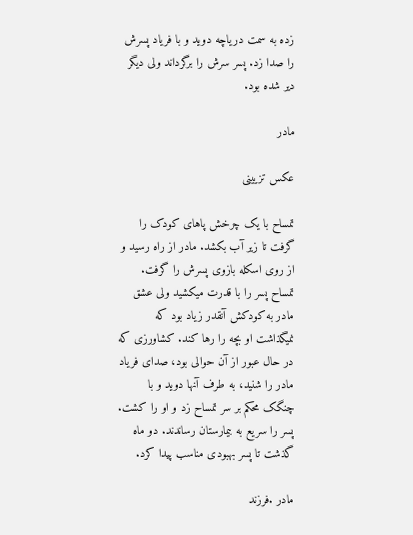زده به سمت دریاچه دوید و با فریاد پسرش را صدا زد. پسر سرش را برگرداند ولی دیگر دیر شده بود.

مادر

عکس تزیینی

تمساح با یک چرخش پاهای کودک را گرفت تا زیر آب بکشد. مادر از راه رسید و از روی اسکله بازوی پسرش را گرفت. تمساح پسر را با قدرت میکشید ولی عشق مادر به کودکش آنقدر زیاد بود که نمیگذاشت او بچه را رها کند. کشاورزی که در حال عبور از آن حوالی بود، صدای فریاد مادر را شنید، به طرف آنها دوید و با چنگک محکم بر سر تمساح زد و او را کشت. پسر را سریع به بیمارستان رساندند. دو ماه گذشت تا پسر بهبودی مناسب پیدا کرد.

مادر .فرزند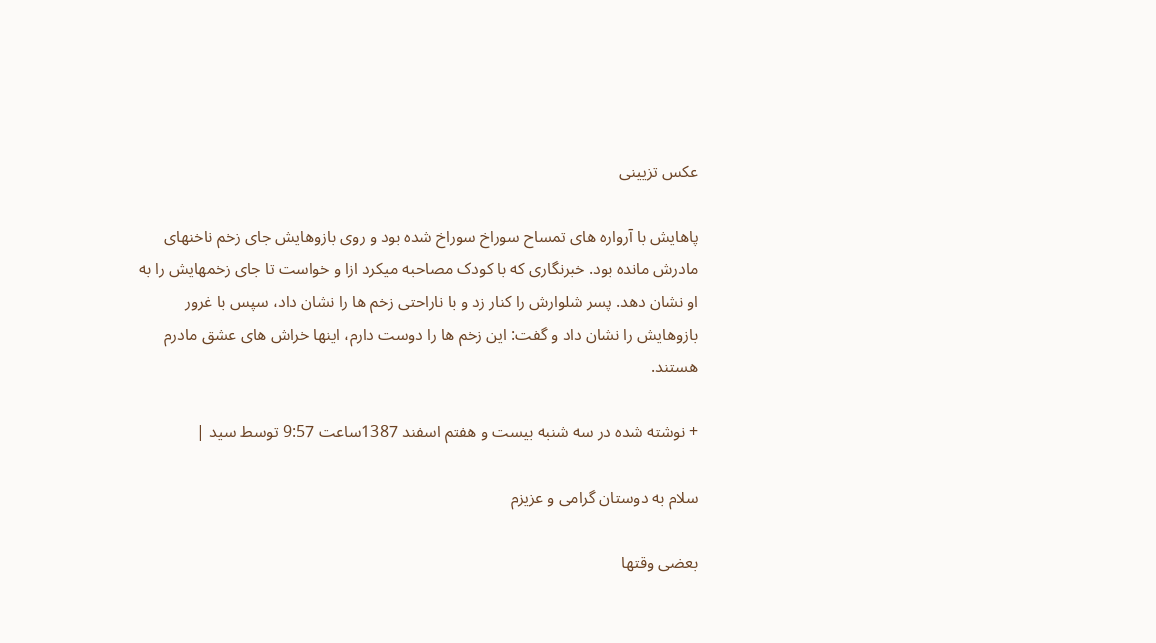عکس تزیینی

پاهایش با آرواره های تمساح سوراخ سوراخ شده بود و روی بازوهایش جای زخم ناخنهای مادرش مانده بود. خبرنگاری که با کودک مصاحبه میکرد ازا و خواست تا جای زخمهایش را به او نشان دهد. پسر شلوارش را کنار زد و با ناراحتی زخم ها را نشان داد، سپس با غرور بازوهایش را نشان داد و گفت: این زخم ها را دوست دارم، اینها خراش های عشق مادرم هستند.

+ نوشته شده در سه شنبه بیست و هفتم اسفند 1387ساعت 9:57 توسط سید |

سلام به دوستان گرامی و عزیزم

بعضی وقتها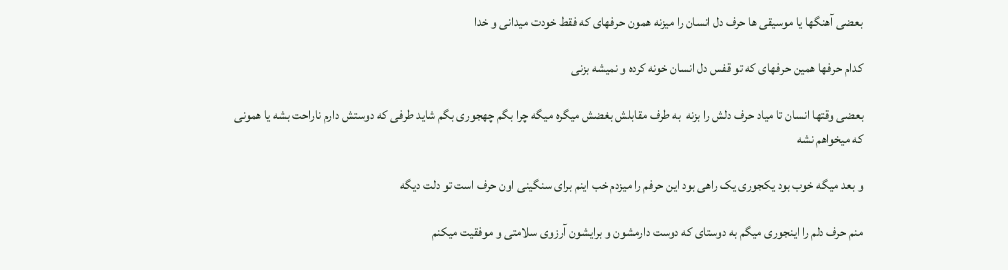بعضی آهنگها یا موسیقی ها حرف دل انسان را میزنه همون حرفهای که فقط خودت میدانی و خدا

کدام حرفها همین حرفهای که تو قفس دل انسان خونه کرده و نمیشه بزنی

بعضی وقتها انسان تا میاد حرف دلش را بزنه  به طرف مقابلش بغضش میگره میگه چرا بگم چهجوری بگم شاید طرفی که دوستش دارم ناراحت بشه یا همونی که میخواهم نشه

و بعد میگه خوب بود یکجوری یک راهی بود این حرفم را میزدم خب اینم برای سنگینی اون حرف است تو دلت دیگه

منم حرف دلم را اینجوری میگم به دوستای که دوست دارمشون و برایشون آرزوی سلامتی و موفقیت میکنم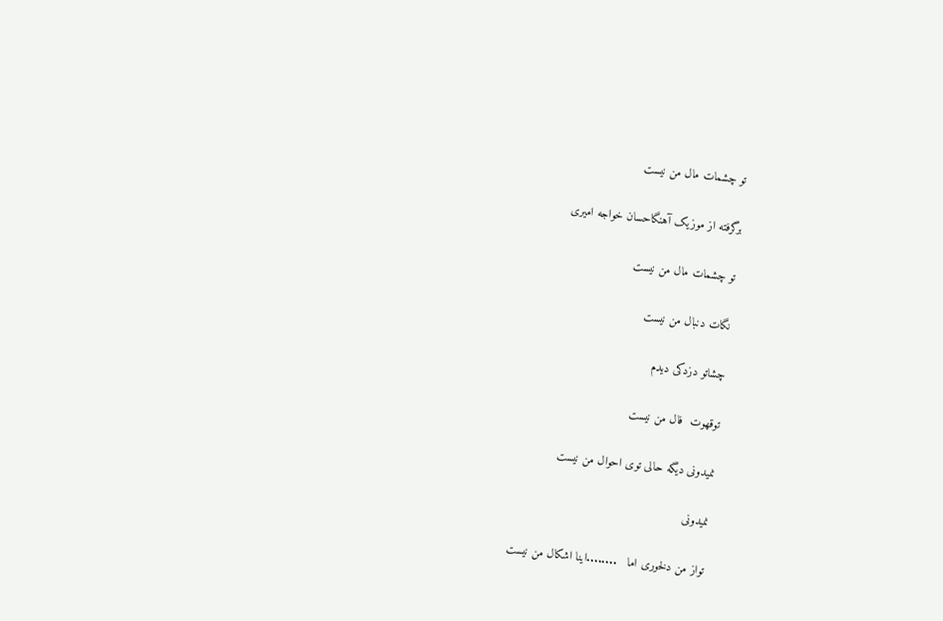تو چشمات مال من نیست

برگرفته از موزیک آهنگاحسان خواجه امیری

تو چشمات مال من نیست

نگات دنبال من نیست

چشاتو دزدکی دیدم

توقهوت  فال من نیست

نمیدونی دیگه حالی توی احوال من نیست

نمیدونی

تواز من دلخوری اما   ........اینا اشکال من نیست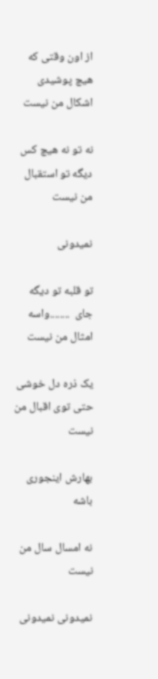از اون وقتی که هیچ پوشیدی اشکال من نیست

نه تو نه هیچ کس دیگه تو استقبال من نیست

نمیدونی

تو قلبه تو دیگه جای  ........واسه امثال من نیست

یک ذره دل خوشی حتی توی اقبال من نیست

بهارش اینجوری باشه

نه امسال سال من نیست

نمیدونی نمیدونی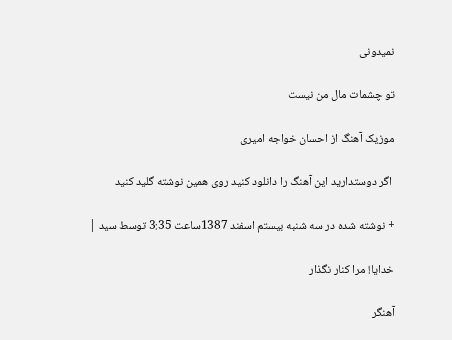نمیدونی

تو چشمات مال من نیست

موزیک آهنگ از احسان خواجه امیری

 اگر دوستدارید این آهنگ را دانلود کنید روی همین نوشته گلید کنید

+ نوشته شده در سه شنبه بیستم اسفند 1387ساعت 3:35 توسط سید |

خدایا! مرا کنار نگذار

آهنگر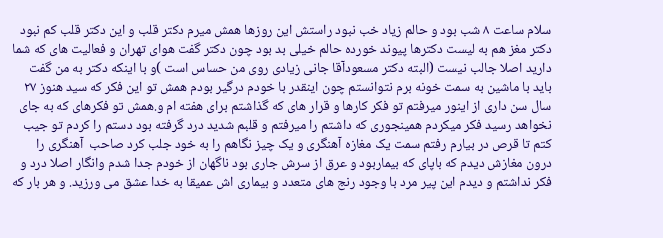سلام ساعت ۸ شب بود و حالم زیاد خب نبود راستش این روزها همش میرم دکتر قلب و این دکتر قلب کم نبود دکتر مغز هم به لیست دکترها پیوند خورده حالم خیلی بد بود چون دکتر گفت هوای تهران و فعالیت های که شما دارید اصلا جالب نیست (البته دکتر مسعودآقا جانی زیادی روی من حساس است )و با اینکه دکتر به من گفت باید با ماشین به سمت خونه برم نتوانستم چون اینقدر با خودم درگیر بودم همش تو این فکر که سید هنوز ۲۷ سال سن داری از اینور میرفتم تو فکر کارها و قرار های که گذاشتم برای هفته ام و.همش تو فکرهای که به جای نخواهد رسید فکر میکردم همینجوری که داشتم را میرفتم و قلبم شدید درد گرفته بود دستم را کردم تو جیب کتم تا قرص در بیارم رفتم سمت یک مغازه آهنگری و یک چیز نگاهم را به خود جلب کرد صاحب  آهنگری را درون مغازش دیدم که باپای که بیماربود و عرق از سرش جاری بود ناگهان از خودم جدا شدم وانگار اصلا درد و فکر نداشتم و دیدم این پیر مرد با وجود رنج های متعدد و بیماری اش عمیقا به خدا عشق می ورزید. و هر بار که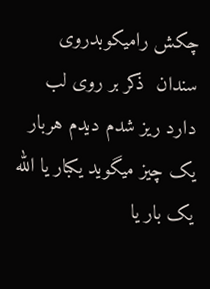چکش رامیکوبدروی سندان  ذکر بر روی لب دارد ریز شدم دیدم هربار یک چیز میگوید یکبار یا الله یک بار یا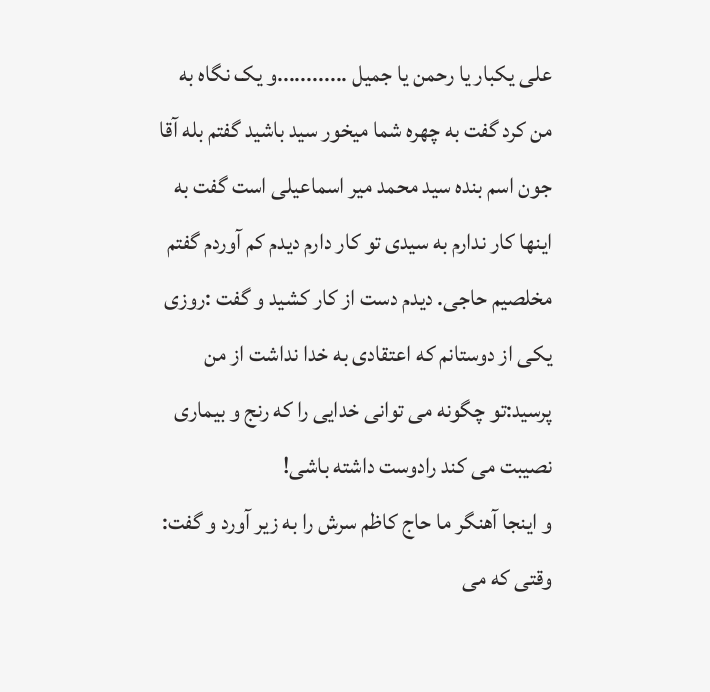علی یکبار یا رحمن یا جمیل ............و یک نگاه به من کرد گفت به چهره شما میخور سید باشید گفتم بله آقا جون اسم بنده سید محمد میر اسماعیلی است گفت به اینها کار ندارم به سیدی تو کار دارم دیدم کم آوردم گفتم مخلصیم حاجی. دیدم دست از کار کشید و گفت :روزی یکی از دوستانم که اعتقادی به خدا نداشت از من پرسید:تو چگونه می توانی خدایی را که رنج و بیماری نصیبت می کند رادوست داشته باشی!
و اینجا آهنگر ما حاج کاظم سرش را به زیر آورد و گفت: وقتی که می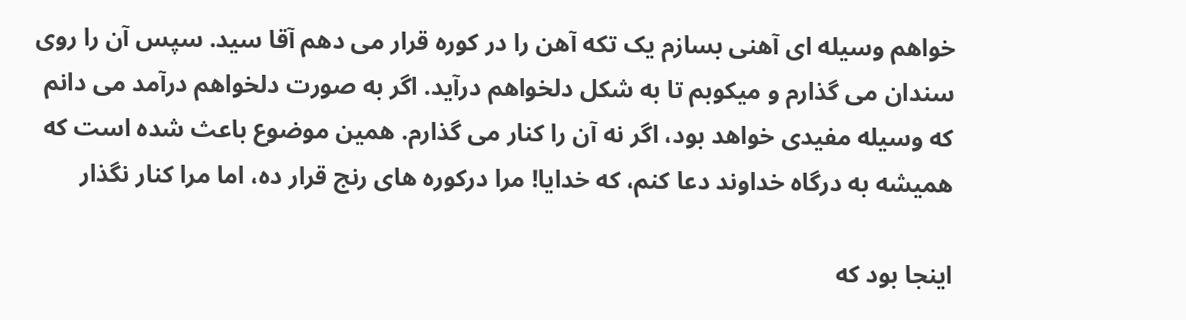خواهم وسیله ای آهنی بسازم یک تکه آهن را در کوره قرار می دهم آقا سید. سپس آن را روی سندان می گذارم و میکوبم تا به شکل دلخواهم درآید. اگر به صورت دلخواهم درآمد می دانم که وسیله مفیدی خواهد بود، اگر نه آن را کنار می گذارم. همین موضوع باعث شده است که همیشه به درگاه خداوند دعا کنم، که خدایا! مرا درکوره های رنج قرار ده، اما مرا کنار نگذار

اینجا بود که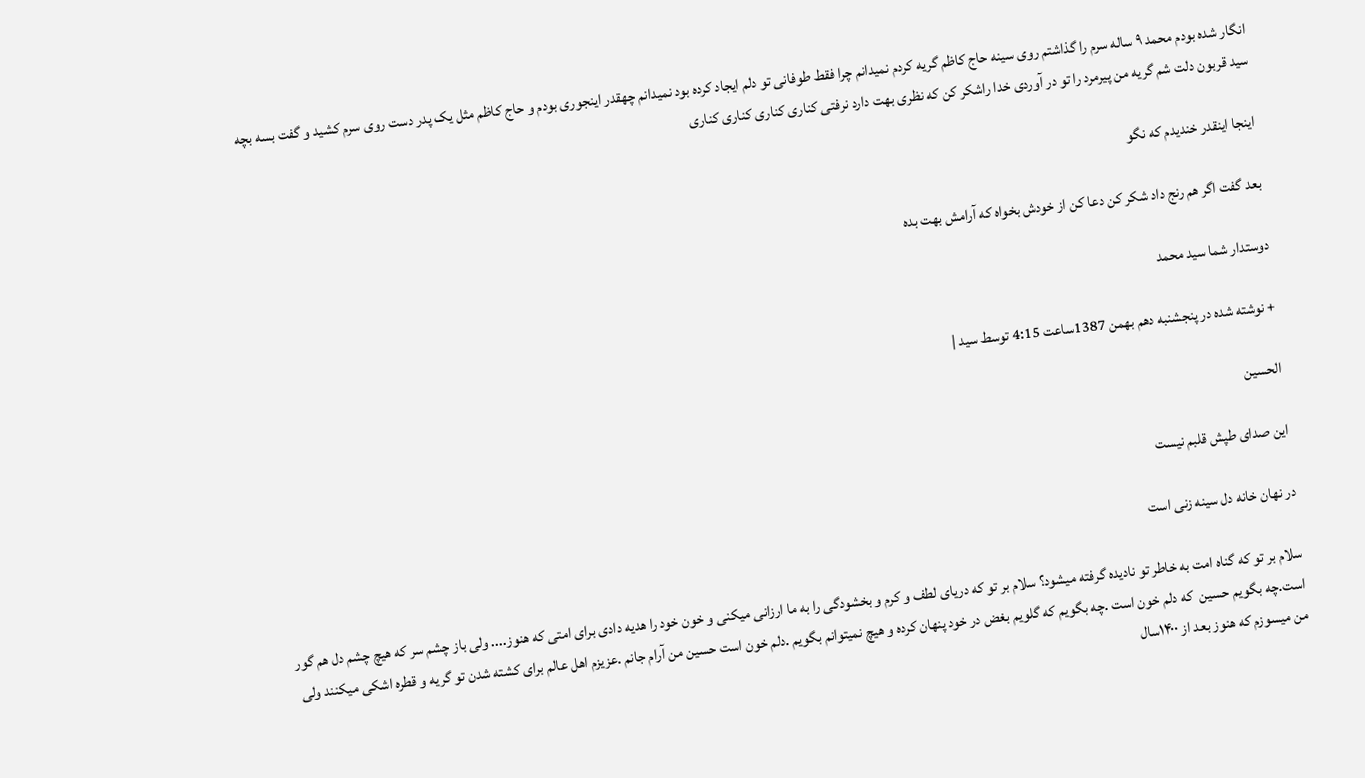انگار شده بودم محمد ۹ ساله سرم را گذاشتم روی سینه حاج کاظم گریه کردم نمیدانم چرا فقط طوفانی تو دلم ایجاد کرده بود نمیدانم چهقدر اینجوری بودم و حاج کاظم مثل یک پدر دست روی سرم کشید و گفت بسه بچه سید قربون دلت شم گریه من پیرمرد را تو در آوردی خدا راشکر کن که نظری بهت دارد نرفتی کناری کناری کناری کناری

اینجا اینقدر خندیدم که نگو

بعد گفت اگر هم رنج داد شکر کن دعا کن از خودش بخواه که آرامش بهت بده

دوستدار شما سید محمد

+ نوشته شده در پنجشنبه دهم بهمن 1387ساعت 4:15 توسط سید |

الحسین

این صدای طپش قلبم نیست

در نهان خانه دل سینه زنی است

سلام بر تو که گناه امت به خاطر تو نادیده گرفته میشود؟ سلام بر تو که دریای لطف و کرم و بخشودگی را به ما ارزانی میکنی و خون خود را هدیه دادی برای امتی که هنوز.... ولی باز چشم سر که هیچ چشم دل هم گور است.چه بگویم حسین  که دلم خون است .چه بگویم که گلویم بغض در خود پنهان کرده و هیچ نمیتوانم بگویم .دلم خون است حسین من آرام جانم .عزیزم اهل عالم برای کشته شدن تو گریه و قطره اشکی میکنند ولی من میسوزم که هنوز بعد از ۱۴۰۰سال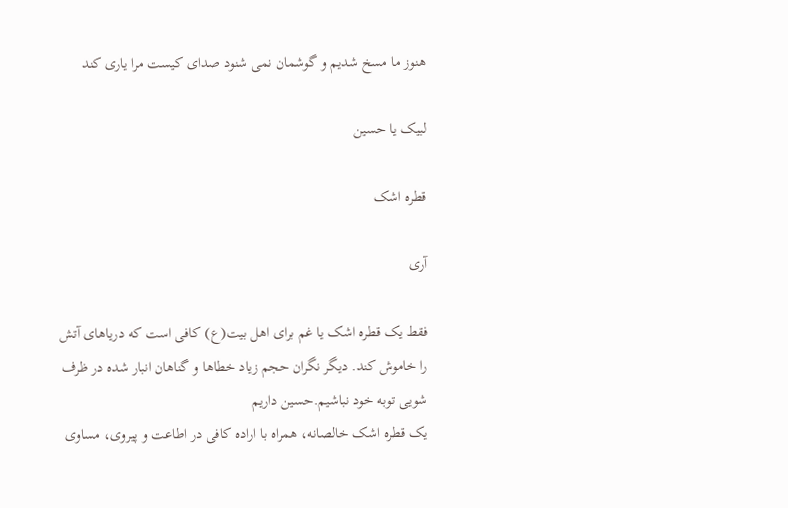هنوز ما مسخ شدیم و گوشمان نمی شنود صدای کیست مرا یاری کند

لبیک یا حسین

قطره اشک

آری

فقط یک قطره اشک یا غم برای اهل بیت(ع) کافی است که دریاهای آتش را خاموش کند. دیگر نگران حجم زیاد خطاها و گناهان انبار شده در ظرف شویی توبه خود نباشیم.حسین داریم
یک قطره اشک خالصانه، همراه با اراده کافی در اطاعت و پیروی، مساوی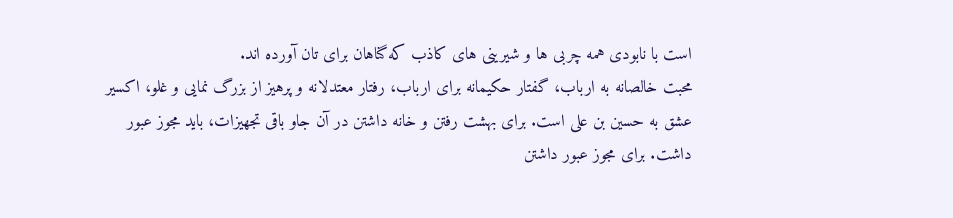است با نابودی همه چربی ها و شیرینی های کاذب که گناهان برای تان آورده اند.
محبت خالصانه به ارباب، گفتار حکیمانه برای ارباب، رفتار معتدلانه و پرهیز از بزرگ نمایی و غلو، اکسیر عشق به حسین بن علی است. برای بهشت رفتن و خانه داشتن در آن جاو باقی تجهیزات، باید مجوز عبور داشت. برای مجوز عبور داشتن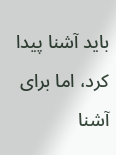باید آشنا پیدا کرد، اما برای آشنا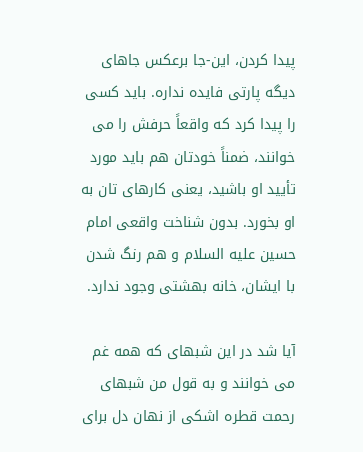پیدا کردن، این-جا برعکس جاهای دیگه پارتی فایده نداره. باید کسی را پیدا کرد که واقعاً حرفش را می خوانند، ضمناً خودتان هم باید مورد تأیید او باشید، یعنی کارهای تان به او بخورد. بدون شناخت واقعی امام حسین علیه السلام و هم رنگ شدن با ایشان، خانه بهشتی وجود ندارد.

آیا شد در این شبهای که همه غم می خوانند و به قول من شبهای رحمت قطره اشکی از نهان دل برای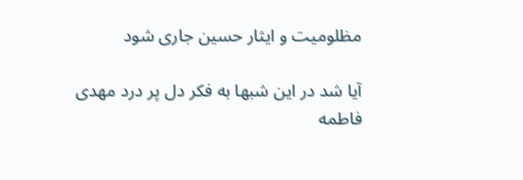مظلومیت و ایثار حسین جاری شود

آیا شد در این شبها به فکر دل پر درد مهدی فاطمه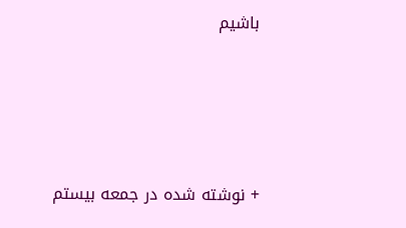باشیم




+ نوشته شده در جمعه بیستم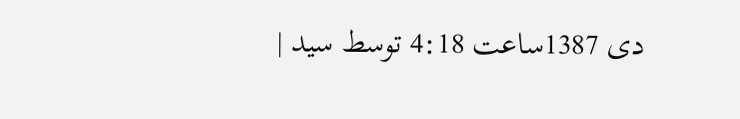دی 1387ساعت 4:18 توسط سید |